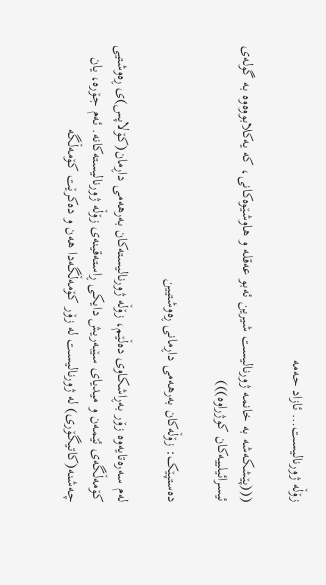زۆڵە ژورنالیست… ئازاد حەمە

(((پێشکەشە بە خانمە ژورنالیست شیرین ئەبو عەقلە و هاوشێوەکانی، کە یەکلابووەوە بە گولەی ئیسرائیلییەکان کوژراوە)))

دەستپێک: زۆڵەکان بەرهەمی داڕمانی ڕەوشتیین

لەم سەرەتایەوە زۆر بەڕاشکاوی دەڵێم، زۆڵە ژورنالیستەکان بەرهەمی داڕمان(کۆلاپس)ی ڕەوشتیی کۆمەڵگەی ئێمەن و میدیای سێبەریش دایکی ڕاستەقینەی زۆڵە ژورنالیستەکانە. ئەم جۆرە، یان چەشنە(کاتیگۆری) لە ژورنالیست لە زۆر کۆمەڵگەدا هەن و دەکرێت کۆمەڵگە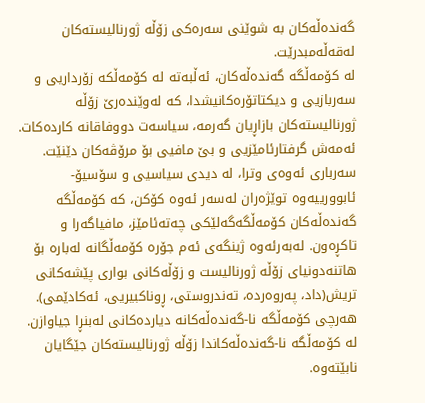گەندەڵەکان بە شوێنی سەرەکی زۆڵە ژورنالیستەکان لەقەڵەمبدرێت.
لە کۆمەڵگە گەندەڵەکان، ئەڵبەتە لە کۆمەڵکە زۆرداریی و سەربازیی و دیکتاتۆرەکانیشدا، کە لەوێندەرێ زۆڵە ژورنالیستەکان بازاڕیان گەرمە، سیاسەت دووفاقانە کاردەکات. ئەمەش گرفتارئامێزیی و بێ مافیی بۆ مرۆڤەکان دێنێت.
سەرباری ئەوەی وترا، لە دیدی سیاسیی و سۆسیۆ-ئابوورییەوە توێژەران لەسەر ئەوە کۆکن، کە کۆمەڵگە گەندەڵەکان کۆمەڵگەگەلێکی چەتەئامێز، مافیاگەرا و تاکڕەون. لەبەرئەوە ژینگەی ئەم جۆرە کۆمەڵگانە لەبارە بۆ هاتنەدونیای زۆڵە ژورنالیست و زۆڵەکانی بواری پێشەکانی تریش(داد، پەروەردە، تەندروستی، ڕوناکبیریی، ئەکادێمی).
هەرچی کۆمەڵگە نا-گەندەڵەکانە دیاردەکانی لەبنڕا جیاوازن. لە کۆمەڵگە نا-گەندەڵەکاندا زۆڵە ژورنالیستەکان جێگایان نابێتەوە.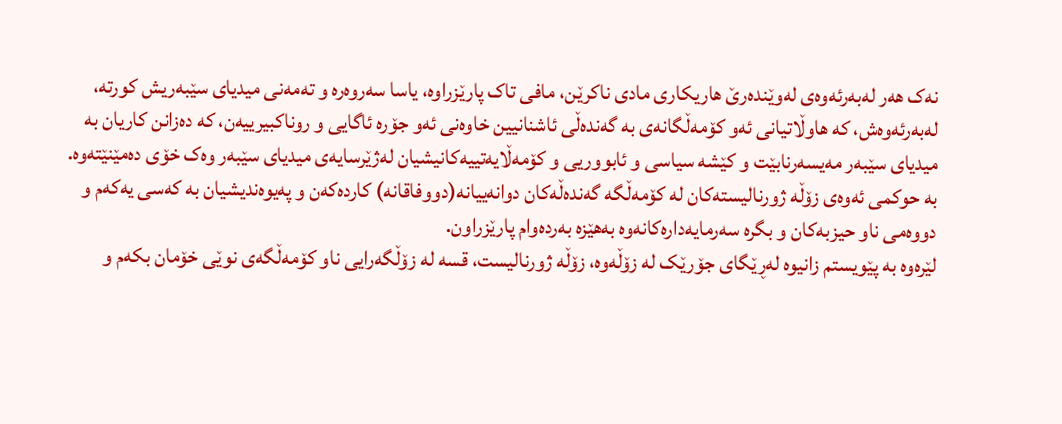نەک هەر لەبەرئەوەی لەوێندەرێ هاریکاری مادی ناکرێن، مافی تاک پارێزراوە، یاسا سەروەرە و تەمەنی میدیای سێبەریش کورتە، لەبەرئەوەش، کە هاوڵاتیانی ئەو کۆمەڵگانەی بە گەندەڵی ئاشنانیین خاوەنی ئەو جۆرە ئاگایی و روناکبیرییەن، کە دەزانن کاریان بە میدیای سێبەر مەیسەرنابێت و کێشە سیاسی و ئابووریی و کۆمەڵایەتییەکانیشیان لەژێرسایەی میدیای سێبەر وەک خۆی دەمێنێتەوە.
بە حوکمی ئەوەی زۆڵە ژورنالیستەکان لە کۆمەڵگە گەندەڵەکان دوانەییانە(دووفاقانە) کاردەکەن و پەیوەندیشیان بە کەسی یەکەم و دووەمی ناو حیزبەکان و بگرە سەرمایەدارەکانەوە بەهێزە بەردەوام پارێزراون.
لێرەوە بە پێویستم زانیوە لەڕێگای جۆرێک لە زۆڵەوە، زۆڵە ژورنالیست، قسە لە زۆڵگەرایی ناو کۆمەڵگەی نوێی خۆمان بکەم و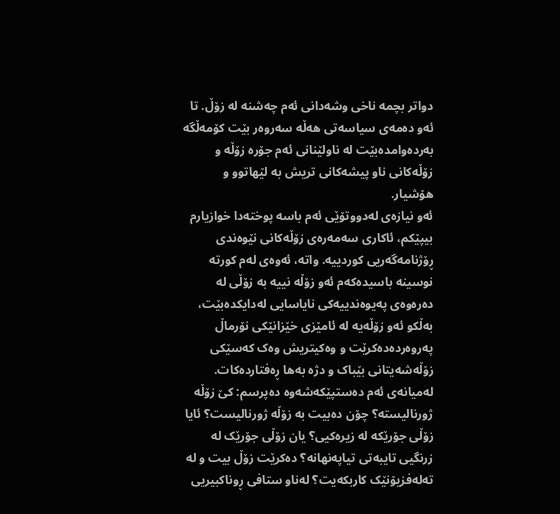دواتر بچمە ناخی وشەدانی ئەم چەشنە لە زۆڵ. تا ئەو دەمەی سیاسەتی هەڵە سەروەر بێت کۆمەڵگە بەردەوامدەبێت لە ناولێنانی ئەم جۆرە زۆڵە و زۆڵەکانی ناو پیشەکانی تریش بە لێهاتوو و هۆشیار.
ئەو نیازەی لەدووتۆێی ئەم باسە پوختەدا خوازیارم بیپێکم، ئاکاری سەمەرەی زۆڵەکانی نێوەندی ڕۆژنامەگەریی کوردییە. واتە، ئەوەی لەم کورتە نوسینە باسیدەکەم ئەو زۆڵە نییە بە زۆڵی لە دەرەوەی پەیوەندییەکی نایاسایی لەدایکدەبێت، بەڵکو ئەو زۆڵەیە لە ئامێزی خێزانێکی نۆرماڵ پەروەردەدەکرێت و وەکیتریش وەک کەسێکی زۆڵەشەیتانی بێباک و دژە بەها ڕەفتاردەکات.
لەمیانەی ئەم دەستپێکەشەوە دەپرسم: کێ زۆڵە ژورنالیستە؟ چۆن دەبیت بە زۆڵە ژورنالیست؟ ئایا زۆڵی جۆرێکە لە زیرەکیی؟ یان زۆڵی جۆرێک لە زرنگیی تایبەتی تیاپەنهانە؟ دەکرێت زۆڵ بیت و لە تەلەفزیۆنێک کاربکەیت؟ لەناو ستافی ڕوناکبیریی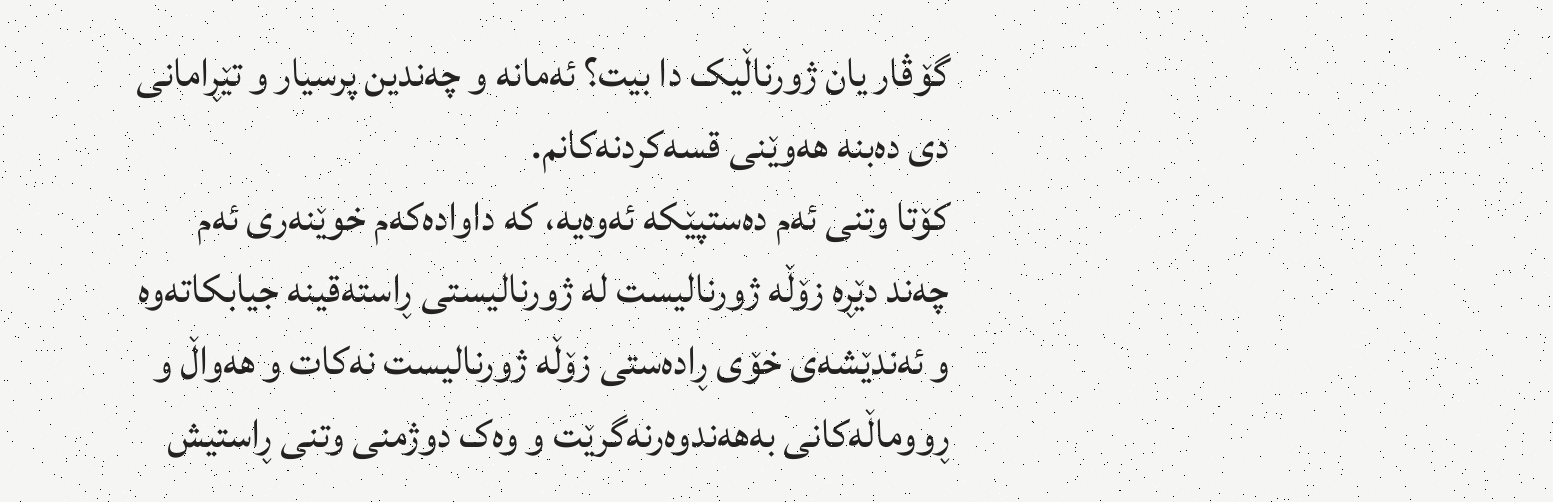گۆڤار یان ژورناڵیک دا بیت؟ ئەمانە و چەندین پرسیار و تێڕامانی دی دەبنە هەوێنی قسەکردنەکانم.
کۆتا وتنی ئەم دەستپێکە ئەوەیە، کە داوادەکەم خوێنەری ئەم چەند دێڕە زۆڵە ژورنالیست لە ژورنالیستی ڕاستەقینە جیابکاتەوە و ئەندێشەی خۆی ڕادەستی زۆڵە ژورنالیست نەکات و هەواڵ و ڕووماڵەکانی بەهەندوەرنەگرێت و وەک دوژمنی وتنی ڕاستیش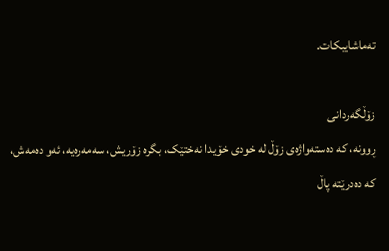تەماشایبکات.

زۆڵگەردانی
ڕوونە، کە دەستەواژەی زۆڵ لە خودی خۆیدا نەختێک، بگرە زۆریش، سەمەرەیە، ئەو دەمەش، کە دەدرێتە پاڵ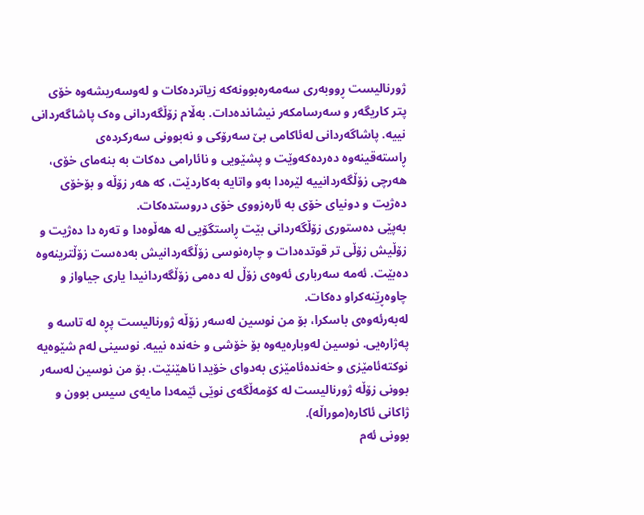ژورنالیست ڕووبەری سەمەرەبوونەکە زیاتردەکات و لەوسەریشەوە خۆی پتر کاریگەر و سەرسامکەر نیشاندەدات. بەڵام زۆڵگەردانی وەک پاشاگەردانی نییە. پاشاگەردانی لەئاکامی بێ سەرۆکی و نەبوونی سەرکردەی ڕاستەقینەوە دەردەکەوێت و پشێویی و نائارامی دەکات بە بنەمای خۆی، هەرچی زۆڵگەردانییە لێرەدا بەو واتایە بەکاردێت، کە هەر زۆڵە و بۆخۆی دەژیت و دونیای خۆی بە ئارەزووی خۆی دروستدەکات.
بەپێی دەستوری زۆڵگەردانی بێت ڕاستگۆیی لە هەڵوەدا و تەرە دا دەژیت و زۆڵیش زۆڵی تر قوتدەدات و چارەنوسی زۆڵگەردانیش بەدەست زۆڵترینەوە دەبێت. ئەمە سەرباری ئەوەی زۆڵ لە دەمی زۆڵگەردانیدا یاری جیاواز و چاوەڕێنەکراو دەکات.
لەبەرئەوەی باسکرا، بۆ من نوسین لەسەر زۆڵە ژورنالیست پڕە لە تاسە و پەژارەیی. نوسین لەوبارەیەوە بۆ خۆشی و خەندە نییە. نوسینی لەم شێوەیە نوکتەئامێزی و خەندەئامێزی بەدوای خۆیدا ناهێنێت. بۆ من نوسین لەسەر بوونی زۆڵە ژورنالیست لە کۆمەڵگەی نوێی ئێمەدا مایەی سیس بوون و ژاکانی ئاکارە(موراڵە).
بوونی ئەم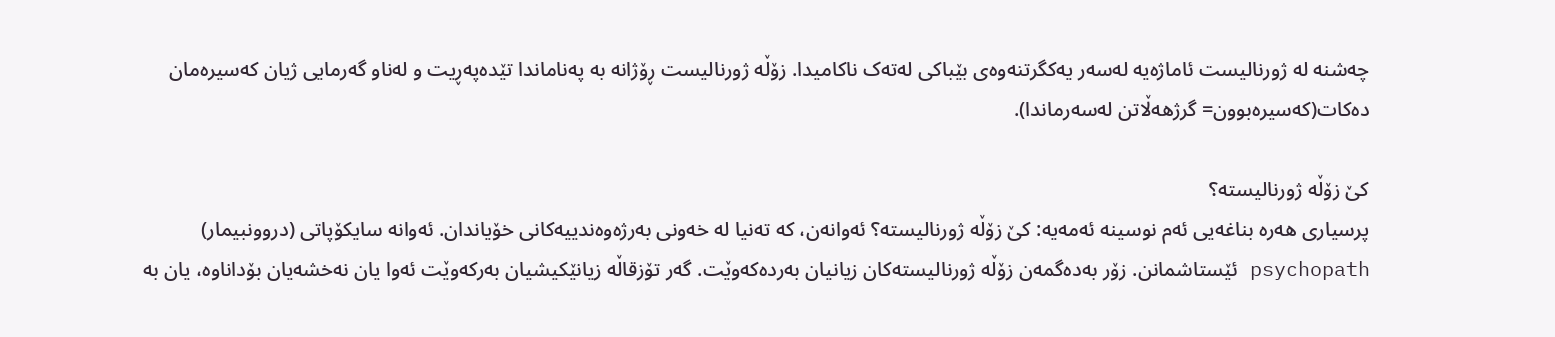چەشنە لە ژورنالیست ئاماژەیە لەسەر یەکگرتنەوەی بێباکی لەتەک ناکامیدا. زۆڵە ژورنالیست ڕۆژانە بە پەناماندا تێدەپەڕیت و لەناو گەرمایی ژیان کەسیرەمان دەکات(کەسیرەبوون= گرژهەڵاتن لەسەرماندا).

کێ زۆڵە ژورنالیستە؟
پرسیاری هەرە بناغەیی ئەم نوسینە ئەمەیە: کێ زۆڵە ژورنالیستە؟ ئەوانەن، کە تەنیا لە خەونی بەرژەوەندییەکانی خۆیاندان. ئەوانە سایکۆپاتی (دروونبیمار) psychopath ئێستاشمانن. زۆر بەدەگمەن زۆڵە ژورنالیستەکان زیانیان بەردەکەوێت. گەر تۆزقاڵە زیانێکیشیان بەرکەوێت ئەوا یان نەخشەیان بۆداناوە، یان بە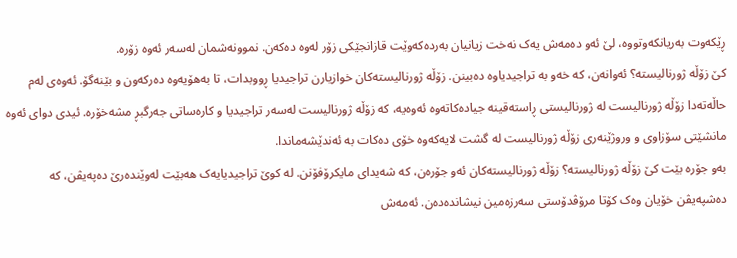ڕێکەوت بەریانکەوتووە، لێ ئەو دەمەش یەک نەخت زیانیان بەردەکەوێت قازانجێکی زۆر لەوە دەکەن. نموونەشمان لەسەر ئەوە زۆرە.
کێ زۆڵە ژورنالیستە؟ ئەوانەن، کە خەو بە تراجیدیاوە دەبینن. زۆڵە ژورنالیستەکان خوازیارن تراجیدیا ڕووبدات، تا بەهۆیەوە دەرکەون و بێنەگۆ. ئەوەی لەم حاڵەتەدا زۆڵە ژورنالیست لە ژورنالیستی ڕاستەقینە جیادەکاتەوە ئەوەیە، کە زۆڵە ژورنالیست لەسەر تراجیدیا و کارەساتی جەرگبڕ مشەخۆرە. ئیدی دوای ئەوە مانشێتی سۆزاوی و وروژێنەری زۆڵە ژورنالیست لە گشت لایەکەوە خۆی دەکات بە ئەندێشەماندا.
بەو جۆرە بێت کێ زۆڵە ژورنالیستە؟ زۆڵە ژورنالیستەکان ئەو جۆرەن، کە شەیدای مایکرۆفۆنن. لە کوێ تراجیدیایەک هەبێت لەوێندەرێ دەپەیڤن، کە دەشپەیڤن خۆیان وەک کۆتا مرۆڤدۆستی سەرزەمین نیشاندەدەن. ئەمەش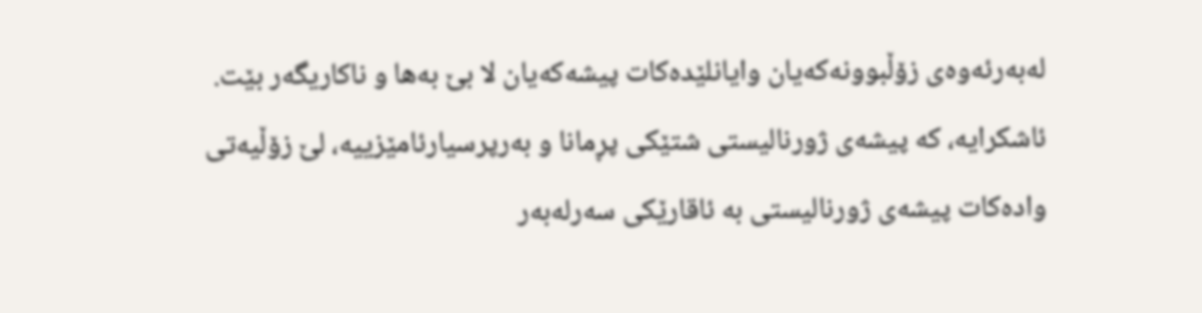لەبەرئەوەی زۆڵبوونەکەیان وایانلێدەکات پیشەکەیان لا بێ بەها و ناکاریگەر بێت.
ئاشکرایە، کە پیشەی ژورنالیستی شتێکی پڕمانا و بەرپرسیارئامێزییە، لێ زۆڵیەتی وادەکات پیشەی ژورنالیستی بە ئاقارێکی سەرلەبەر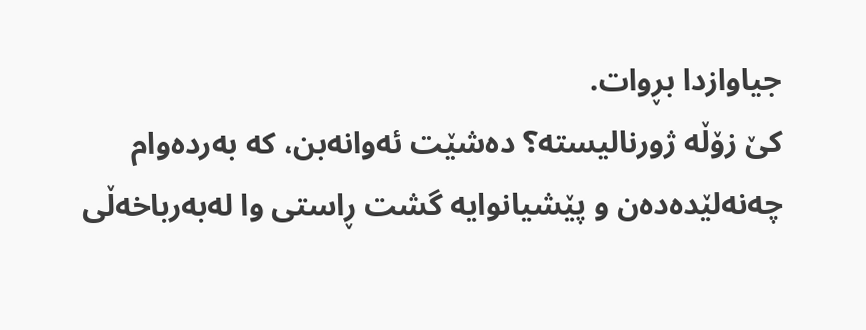جیاوازدا بڕوات.
کێ زۆڵە ژورنالیستە؟ دەشێت ئەوانەبن، کە بەردەوام چەنەلێدەدەن و پێشیانوایە گشت ڕاستی وا لەبەرباخەڵی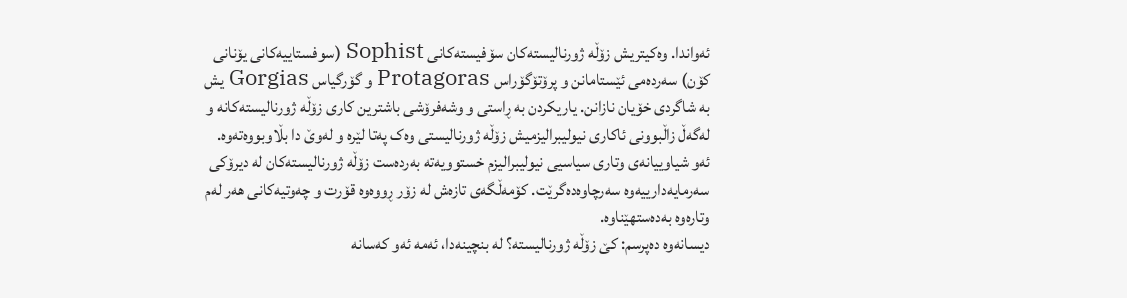ئەواندا. وەکیتریش زۆڵە ژورنالیستەکان سۆفیستەکانی Sophist (سوفستاییەکانی یۆنانی کۆن) سەردەمی ئێستامانن و پرۆتۆگۆراس Protagoras و گۆرگیاس Gorgias یش بە شاگردی خۆیان نازانن. یاریکردن بە ڕاستی و وشەفرۆشی باشترین کاری زۆڵە ژورنالیستەکانە و لەگەڵ زاڵبوونی ئاکاری نیولیبرالیزمیش زۆڵە ژورنالیستی وەک پەتا لێرە و لەوێ دا بڵاوبووەتەوە.
ئەو شیاوییانەی وتاری سیاسیی نیولیبرالیزم خستوویەتە بەردەست زۆڵە ژورنالیستەکان لە دیرۆکی سەرمایەدارییەوە سەرچاوەدەگرێت. کۆمەڵگەی تازەش لە زۆر ڕووەوە قۆرت و چەوتیەکانی هەر لەم وتارەوە بەدەستهێناوە.
دیسانەوە دەپرسم: کێ زۆڵە ژورنالیستە؟ له‌ بنچینه‌دا، ئەمە ئەو کەسانە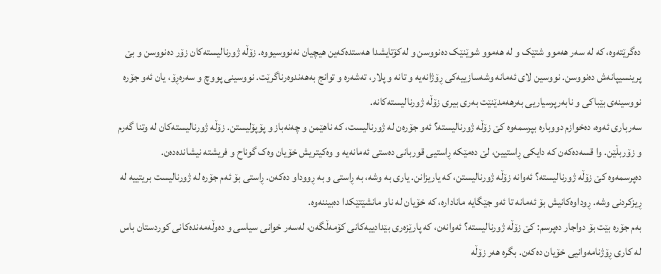دەگرێتەوە، کە لە سەر هەموو شتێک و لە هەموو شوێنێک دەنووسن و لەکۆتایشدا هەستدەکەین هیچیان نەنووسیووە. زۆڵە ژورنالیستەکان زۆر دەنووسن و بێ پرینسیپانەش دەنووسن. نووسین لای ئەمانە وشەسازییەکی ڕۆژانەیە و تانە و پلار، تەشەرە و توانج بەهەندوەرناگرێت. نووسینی پووچ و سەرەڕۆ، یان ئەو جۆرە نووسینەی بێباکی و نابەرپرسیاریی بەرهەمدێنێت بەری بیری زۆڵە ژورنالیستەکانە.
سەرباری ئەوە، دەخوازم دووبارە بپرسمەوە کێ زۆڵە ژورنالیستە؟ ئەو جۆرەن لە ژورنالیست، کە ناهێمن و چەنەباز و پۆپۆلیستن. زۆڵە ژورنالیستەکان لە وتنا گەرم و زۆربڵێن. وا قسەدەکەن کە دایکی ڕاستیین، لێ دەمێکە ڕاستیی قوربانی دەستی ئەمانەیە و وەکیتریش خۆیان وەک گوناح و فریشتە نیشاندەدەن.
دەپرسمەوە کێ زۆڵە ژورنالیستە؟ ئەوانە زۆڵە ژورنالیستن، کە یاریزانن. یاری بە وشە، بە ڕاستی و بە ڕووداو دەکەن. ڕاستی بۆ ئەم جۆرە لە ژورنالیست بریتییە لە ڕیزکردنی وشە. ڕوداوەکانیش بۆ ئەمانە تا ئەو جێگایە مانادارە، کە خۆیان لە ناو مانشێتێکدا دەبیننەوە.
بەم جۆرە بێت بۆ دواجار دەپرسم: کێ زۆڵە ژورنالیستە؟ ئەوانەن، کە پارێزەری بێدادییەکانی کۆمەڵگەن، لەسەر خوانی سیاسی و دەوڵەمەندەکانی کوردستان باس لە کاری ڕۆژنامەوانیی خۆیان دەکەن. بگرە هەر زۆڵە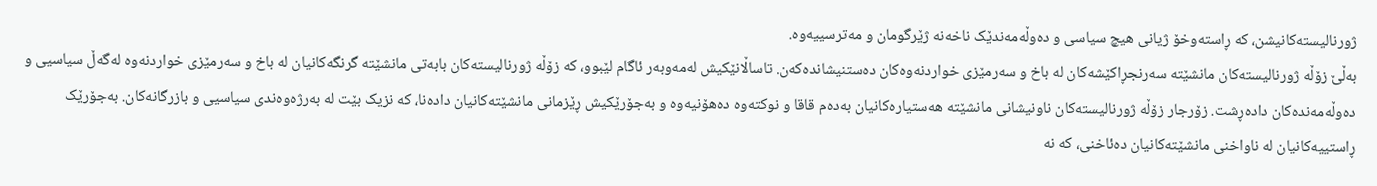ژورنالیستەکانیشن، کە ڕاستەوخۆ ژیانی هیچ سیاسی و دەوڵەمەندێک ناخەنە ژێرگومان و مەترسییەوە.
بەڵێ زۆڵە ژورنالیستەکان مانشێتە سەرنجڕاکێشەکان لە باخ و سەرمێزی خواردنەوەکان دەستنیشاندەکەن. تاساڵانێکیش لەمەوبەر ئاگام لێبوو، کە زۆڵە ژورنالیستەکان بابەتی مانشێتە گرنگەکانیان لە باخ و سەرمێزی خواردنەوە لەگەڵ سیاسیی و دەوڵەمەندەکان دادەڕشت. زۆرجار زۆڵە ژورنالیستەکان ناونیشانی مانشێتە هەستیارەکانیان بەدەم قاقا و نوکتەوە دەهۆنیەوە و بەجۆرێکیش ڕێزمانی مانشێتەکانیان دادەنا، کە نزیک بێت لە بەرژەوەندی سیاسیی و بازرگانەکان. بەجۆرێک ڕاستییەکانیان لە ناواخنی مانشێتەکانیان دەئاخنی، کە نە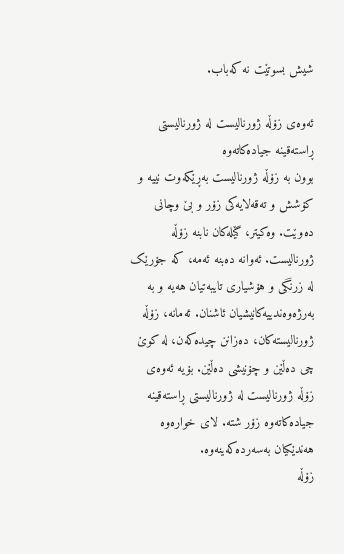شیش بسوتێت نە کەباب.

ئەوەی زۆڵە ژورنالیست لە ژورنالیستی ڕاستەقینە جیادەکاتەوە
بوون بە زۆڵە ژورنالیست بەڕێکەوت نییە و کۆشش و تەقەلایەکی زۆر و بێ وچانی دەوێت. وەکیتر، گێلەکان نابنە زۆڵە ژورنالیست. ئەوانە دەبنە ئەمە، کە جۆرێک لە زرنگی و هۆشیاری تایبەتیان هەیە و بە بەرژەوەندییەکانیشیان ئاشنان. ئەمانە، زۆڵە ژورنالیستەکان، دەزانن چیدەکەن، لە کوێ چی دەڵێن و چۆنیشی دەڵێن. بۆیە ئەوەی زۆڵە ژورنالیست لە ژورنالیستی ڕاستەقینە جیادەکاتەوە زۆر شتە. لای خوارەوە هەندێکیان بەسەردەکەینەوە.
زۆڵە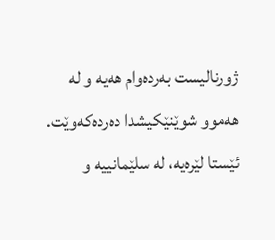ژورنالیست بەردەوام هەیە و لە هەموو شوێنێکیشدا دەردەکەوێت. ئێستا لێرەیە، لە سلێمانییە و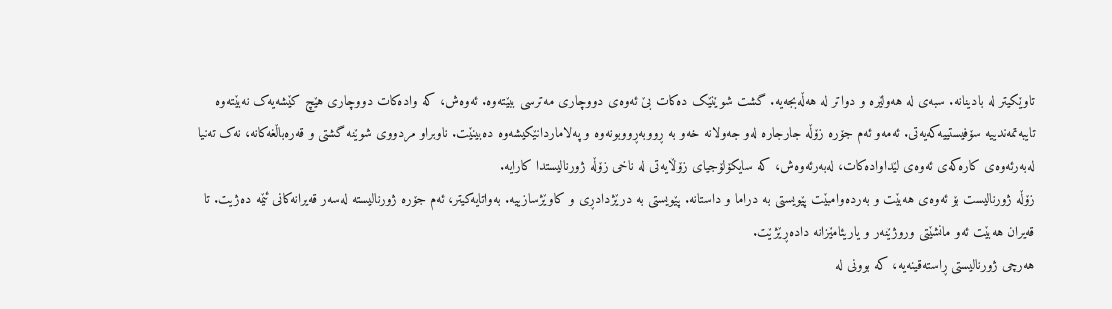تاوێکیتر لە بادینانە. سبەی لە هەولێرە و دواتر لە هەڵەبجەیە. گشت شوێنێک دەکات بێ ئەوەی دووچاری مەترسی ببێتەوە. ئەوەش، کە وادەکات دووچاری هێچ کێشەیەک نەبێتەوە تایبەتمەندییە سۆفیستییەکەیەتی. ئەمەو ئەم جۆرە زۆڵە جارجارە لەو جەولانە خەو بە ڕووبەڕووبونەوە و پەلاماردانێکیشەوە دەبینێت. ناوبراو مردووی شوێنە گشتی و قەرەباڵغەکانە، نەک تەنیا لەبەرئەوەی کارەکەی ئەوەی لێداوادەکات، لەبەرئەوەش، کە سایکۆلۆجیای زۆڵایەتی لە ناخی زۆڵە ژورنالیستدا کارایە.
زۆڵە ژورنالیست بۆ ئەوەی هەبێت و بەردەوامبێت پێویستی بە دراما و داستانە. پێویستی بە درێژدادڕی و کاوێژسازییە. بەواتایەکیتر، ئەم جۆرە ژورنالیستە لەسەر قەیرانەکانی ئێمە دەژیت. تا قەیران هەبێت ئەو مانشێتی وروژێنەر و یاریئامێزانە دادەڕێژێت.
هەرچی ژورنالیستی ڕاستەقینەیە، کە بوونی لە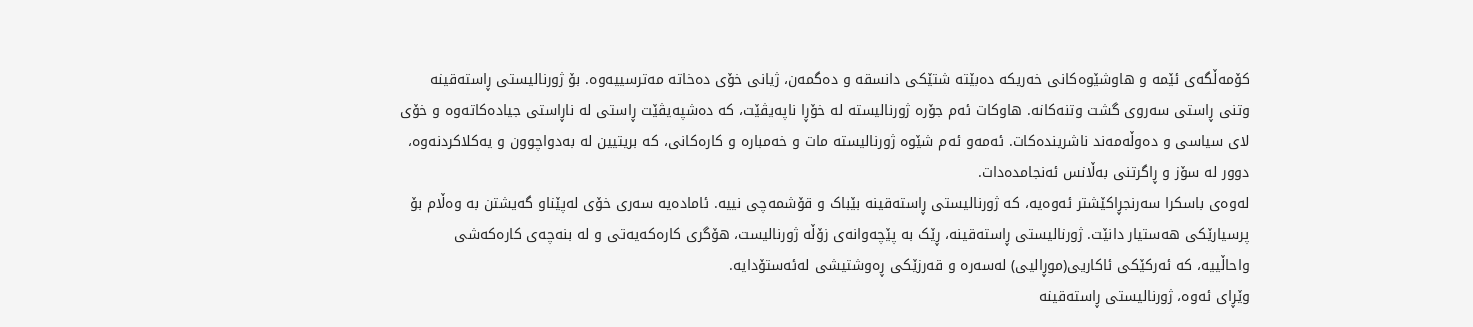کۆمەڵگەی ئێمە و هاوشێوەکانی خەریکە دەبێتە شتێکی دانسقە و دەگمەن، ژیانی خۆی دەخاتە مەترسییەوە. بۆ ژورنالیستی ڕاستەقینە وتنی ڕاستی سەروی گشت وتنەکانە. هاوکات ئەم جۆرە ژورنالیستە لە خۆڕا ناپەیڤێت، کە دەشپەیڤێت ڕاستی لە ناڕاستی جیادەکاتەوە و خۆی لای سیاسی و دەوڵەمەند ناشریندەکات. ئەمەو ئەم شێوە ژورنالیستە مات و خەمبارە و کارەکانی، کە بریتیین لە بەدواچوون و یەکلاکردنەوە، دوور لە سۆز و ڕاگرتنی بەڵانس ئەنجامدەدات.
لەوەی باسکرا سەرنجڕاکێشتر ئەوەیە، کە ژورنالیستی ڕاستەقینە بێباک و قۆشمەچی نییە. ئامادەیە سەری خۆی لەپێناو گەیشتن بە وەڵام بۆ پرسیارێکی هەستیار دانێت. ژورنالیستی ڕاستەقینە، ڕێک بە پێچەوانەی زۆڵە ژورنالیست، هۆگری کارەکەیەتی و لە بنەچەی کارەکەشی واحاڵییە، کە ئەرکێکی ئاکاریی(موڕالیی) لەسەرە و قەرزێکی ڕەوشتیشی لەئەستۆدایە.
وێڕای ئەوە، ژورنالیستی ڕاستەقینە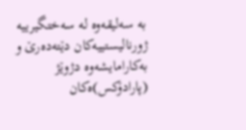بە سەلیقەوە لە سەختگیرییە ژورنالیستییەکان دێتەدەرێ و بەکارامایشەوە دژوێژ (پارادۆکس)ەکان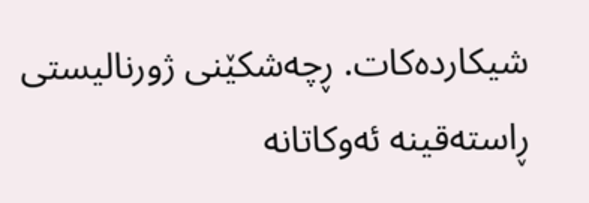شیکاردەکات. ڕچەشكێنی ژورنالیستی ڕاستەقینە ئەوکاتانە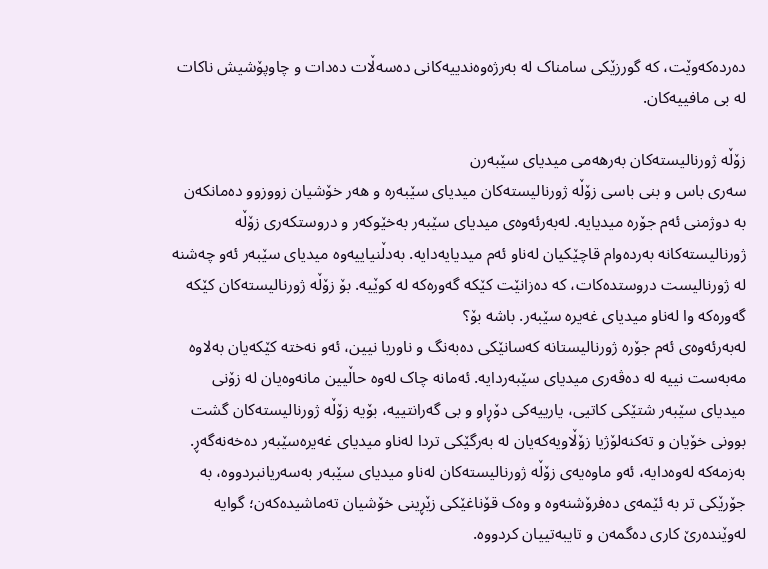دەردەکەوێت، کە گورزێکی سامناک لە بەرژەوەندییەکانی دەسەڵات دەدات و چاوپۆشیش ناکات لە بی مافییەکان.

زۆڵە ژورنالیستەکان بەرهەمی میدیای سێبەرن
سەری باس و بنی باسی زۆڵە ژورنالیستەکان میدیای سێبەرە و هەر خۆشیان زووزوو دەمانکەن بە دوژمنی ئەم جۆرە میدیایە. لەبەرئەوەی میدیای سێبەر بەخێوکەر و دروستکەری زۆڵە ژورنالیستەکانە بەردەوام قاچێکیان لەناو ئەم میدیایەدایە. بەدڵنیاییەوە میدیای سێبەر ئەو چەشنە لە ژورنالیست دروستدەکات، کە دەزانێت کێکە گەورەکە لە کوێیە. بۆ زۆڵە ژورنالیستەکان کێکە گەورەکە وا لەناو میدیای غەیرە سێبەر. باشە بۆ؟
لەبەرئەوەی ئەم جۆرە ژورنالیستانە کەسانێکی دەبەنگ و ناوریا نیین، ئەو نەختە کێکەیان بەلاوە مەبەست نییە لە دەڤەری میدیای سێبەردایە. ئەمانە چاک لەوە حاڵیین مانەوەیان لە زۆنی میدیای سێبەر شتێکی کاتیی، یارییەکی دۆڕاو و بی گەرانتییە، بۆیە زۆڵە ژورنالیستەکان گشت بوونی خۆیان و تەکنەلۆژیا زۆڵاویەکەیان لە بەرگێکی تردا لەناو میدیای غەیرەسێبەر دەخەنەگەڕ.
بەزمەکە لەوەدایە، ئەو ماوەیەی زۆڵە ژورنالیستەکان لەناو میدیای سێبەر بەسەریانبردووە، بە جۆرێکی تر بە ئێمەی دەفرۆشنەوە و وەک قۆناغێکی زێڕینی خۆشیان تەماشیدەکەن؛ گوایە لەوێندەرێ کاری دەگمەن و تایبەتییان کردووە.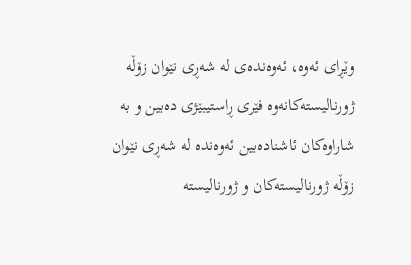وێڕای ئەوە، ئەوەندەی لە شەڕی نێوان زۆڵە ژورنالیستەکانەوە فێری ڕاستیبێژی دەبین و بە شاراوەکان ئاشنادەبین ئەوەندە لە شەڕی نێوان زۆڵە ژورنالیستەکان و ژورنالیستە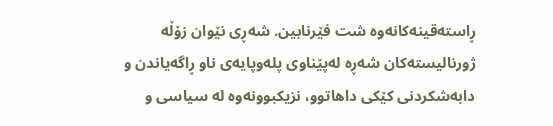ڕاستەقینەکانەوە شت فێرنابین. شەڕی نێوان زۆڵە ژورنالیستەکان شەڕە لەپێناوی پلەوپایەی ناو ڕاگەیاندن و دابەشکردنی کێکی داهاتوو، نزیکبوونەوە لە سیاسی و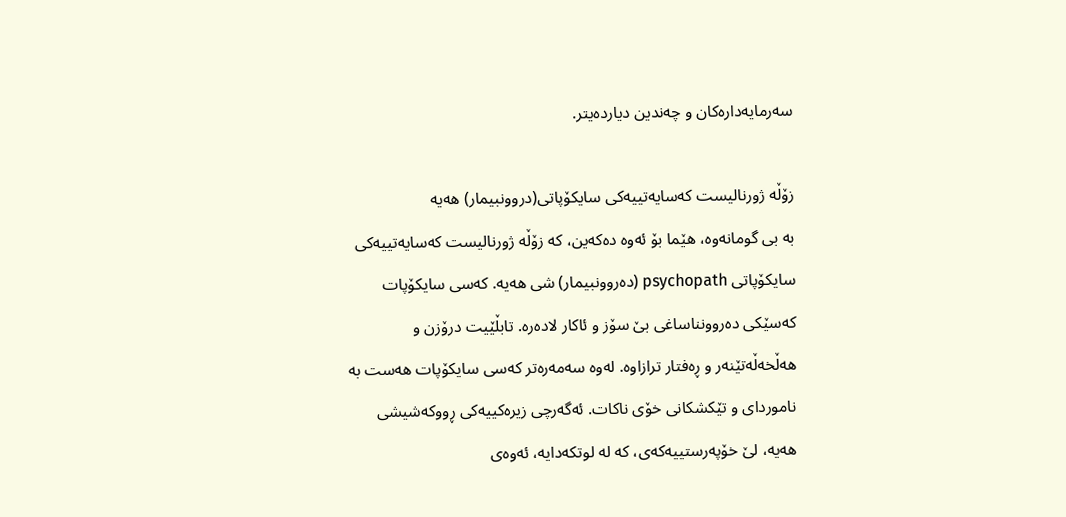سەرمایەدارەکان و چەندین دیاردەیتر.

زۆڵە ژورنالیست کەسایەتییەکی سایکۆپاتی(دروونبیمار) هەیە
بە بی گومانەوە، هێما بۆ ئەوە دەکەین، کە زۆڵە ژورنالیست کەسایەتییەکی سایکۆپاتی psychopath (دەروونبیمار) شی هەیە. کەسی سایکۆپات کەسێکی دەروونناساغی بێ سۆز و ئاکار لادەرە. تابڵێیت درۆزن و هەڵخەڵەتێنەر و ڕەفتار ترازاوە. لەوە سەمەرەتر کەسی سایکۆپات هەست بە ناموردای و تێکشکانی خۆی ناکات. ئەگەرچی زیرەکییەکی ڕووکەشیشی هەیە، لێ خۆپەرستییەکەی، کە لە لوتکەدایە، ئەوەی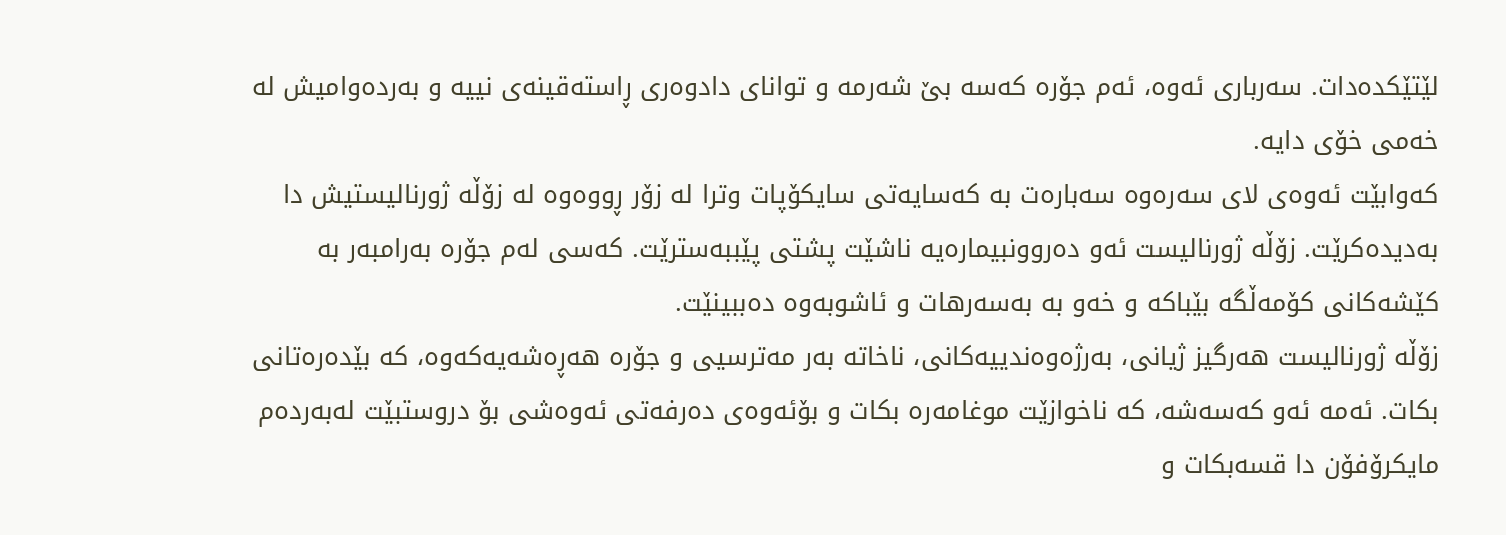لێتێکدەدات. سەرباری ئەوە، ئەم جۆرە کەسە بێ شەرمە و توانای دادوەری ڕاستەقینەی نییە و بەردەوامیش لە خەمی خۆی دایە.
کەوابێت ئەوەی لای سەرەوە سەبارەت بە کەسایەتی سایکۆپات وترا لە زۆر ڕووەوە لە زۆڵە ژورنالیستیش دا بەدیدەکرێت. زۆڵە ژورنالیست ئەو دەروونبیمارەیە ناشێت پشتی پێببەسترێت. کەسی لەم جۆرە بەرامبەر بە کێشەکانی کۆمەڵگە بێباکە و خەو بە بەسەرهات و ئاشوبەوە دەببینێت.
زۆڵە ژورنالیست هەرگیز ژیانی، بەرژەوەندییەکانی، ناخاتە بەر مەترسیی و جۆرە هەڕەشەیەکەوە، کە بێدەرەتانی بکات. ئەمە ئەو کەسەشە، کە ناخوازێت موغامەرە بکات و بۆئەوەی دەرفەتی ئەوەشی بۆ دروستبێت لەبەردەم مایکرۆفۆن دا قسەبکات و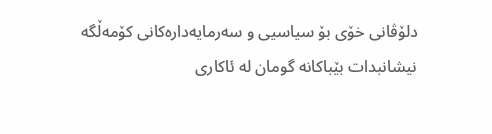دلۆڤانی خۆی بۆ سیاسیی و سەرمایەدارەکانی کۆمەڵگە نیشانبدات بێباکانە گومان لە ئاکاری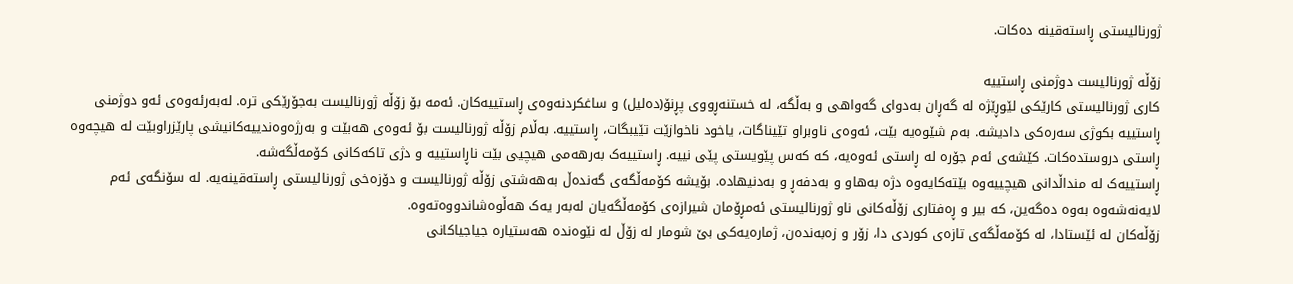ژورنالیستی ڕاستەقینە دەکات.

زۆڵە ژورنالیست دوژمنی ڕاستییە
کاری ژورنالیستی کارێکی لێوڕێژە لە گەڕان بەدوای گەواهی و بەڵگە، لە خستنەڕووی پڕنۆ(دەلیل) و ساغکردنەوەی ڕاستییەکان. ئەمە بۆ زۆڵە ژورنالیست بەجۆرێکی ترە. لەبەرئەوەی ئەو دوژمنی ڕاستییە بکوژی سەرەکی دادیشە. بەم شێوەیە بێت، ئەوەی ناوبراو تێیناگات، یاخود ناخوازێت تێیبگات، ڕاستییە. بەڵام زۆڵە ژورنالیست بۆ ئەوەی هەبێت و بەرژەوەندییەکانیشی پارێزراوبێت لە هیچەوە ڕاستی دروستدەکات. کێشەی ئەم جۆرە لە ڕاستی ئەوەیە، کە کەس پێویستی پێی نییە. ڕاستییەک بەرهەمی هیچیی بێت ناڕاستییە و دژی تاکەکانی کۆمەڵگەشە.
ڕاستییەک لە منداڵدانی هیچییەوە بێتەکایەوە دژە بەهاو و بەدفەڕ و بەدنیهادە. بۆیشە کۆمەڵگەی گەندەڵ بەهەشتی زۆڵە ژورنالیست و دۆزەخی ژورنالیستی ڕاستەقینەیە. لە سۆنگەی ئەم لایەنەشەوە بەوە دەگەین، کە بیر و ڕەفتاری زۆڵەکانی ناو ژورنالیستی ئەمڕۆمان شیرازەی کۆمەڵگەیان لەبەر یەک هەڵوەشاندووەتەوە.
زۆڵەکان لە ئێستادا، لە کۆمەڵگەی تازەی کوردی دا، زۆر و زەبەندەن، ژمارەیەکی بێ شومار لە زۆڵ لە نێوەندە هەستیارە جیاجیاکانی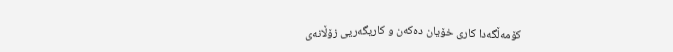کۆمەڵگەدا کاری خۆیان دەکەن و کاریگەریی زۆڵانەی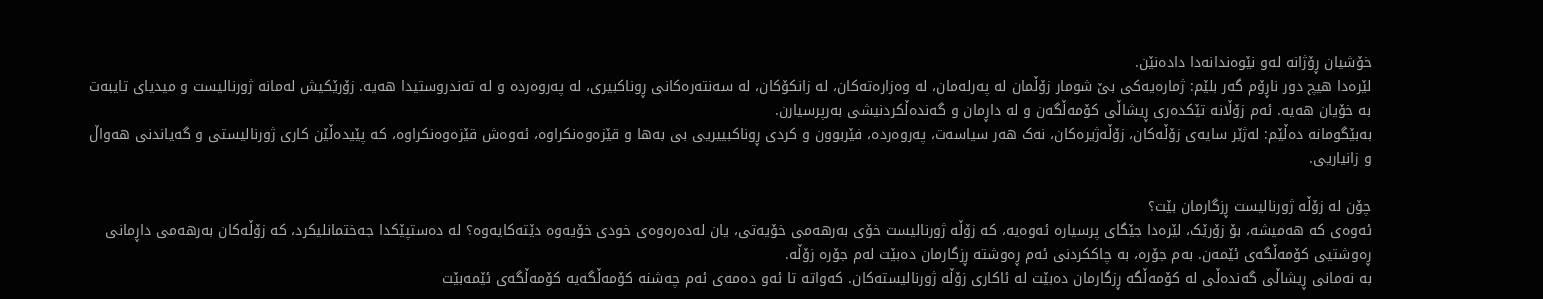خۆشیان ڕۆژانە لەو نێوەندانەدا دادەنێن.
لێرەدا هیچ دور ناڕۆم گەر بلێم: ژمارەیەکی بێ شومار زۆڵمان لە پەرلەمان، لە وەزارەتەکان، لە زانکۆکان، لە سەنتەرەکانی ڕوناکبیری، لە پەروەردە و لە تەندروستیدا هەیە. زۆرێکیش لەمانە ژورنالیست و میدیای تایبەت بە خۆیان هەیە. ئەم زۆڵانە تێکدەری ڕیشاڵی کۆمەڵگەن و لە داڕمان و گەندەڵکردنیشی بەرپرسیارن.
بەبێگومانە دەڵێم: لەژێر سایەی زۆڵەکان، زۆڵەژیرەکان، نەک هەر سیاسەت، پەروەردە، فێربوون و کردی ڕوناکبییریی بی بەها و قێزەوەنکراوە، ئەوەش قێزەوەنکراوە، کە پێیدەڵێن کاری ژورنالیستی و گەیاندنی هەواڵ و زانیاریی.

چۆن لە زۆڵە ژورنالیست ڕزگارمان بێت؟
ئەوەی كه هەمیشه، بۆ زۆرێک، لێرەدا جێگای پرسیاره ئەوەیه، کە زۆڵە ژورنالیست خۆی بەرهەمی خۆیەتی، یان لەدەرەوەی خودی خۆیەوە دێتەکایەوە؟ لە دەستپێکدا جەختمانلیکرد، کە زۆڵەکان بەرهەمی داڕمانی ڕەوشتیی کۆمەڵگەی ئێمەن. بەم جۆرە، بە چاککردنی ئەم ڕەوشتە ڕزگارمان دەبێت لەم جۆرە زۆڵە.
بە نەمانی ڕیشاڵی گەندەڵی لە کۆمەڵگە ڕزگارمان دەبێت لە ئاکاری زۆڵە ژورنالیستەکان. کەواتە تا ئەو دەمەی ئەم چەشنە کۆمەڵگەیە کۆمەڵگەی ئێمەبێت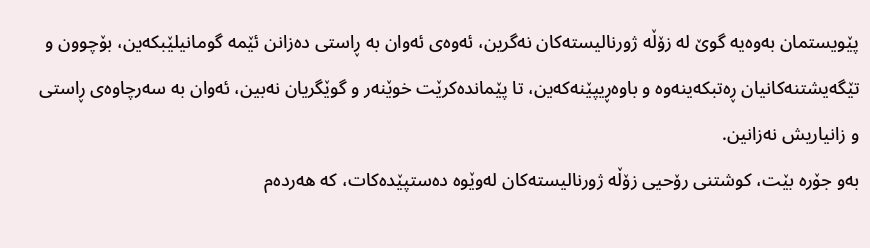پێویستمان بەوەیە گوێ لە زۆڵە ژورنالیستەکان نەگرین، ئەوەی ئەوان بە ڕاستی دەزانن ئێمە گومانیلێبکەین، بۆچوون و تێگەیشتنەکانیان ڕەتبکەینەوە و باوەڕیپێنەکەین، تا پێماندەکرێت خوێنەر و گوێگریان نەبین، ئەوان بە سەرچاوەی ڕاستی و زانیاریش نەزانین.
بەو جۆرە بێت، کوشتنی رۆحیی زۆڵە ژورنالیستەکان لەوێوە دەستپێدەکات، کە هەردەم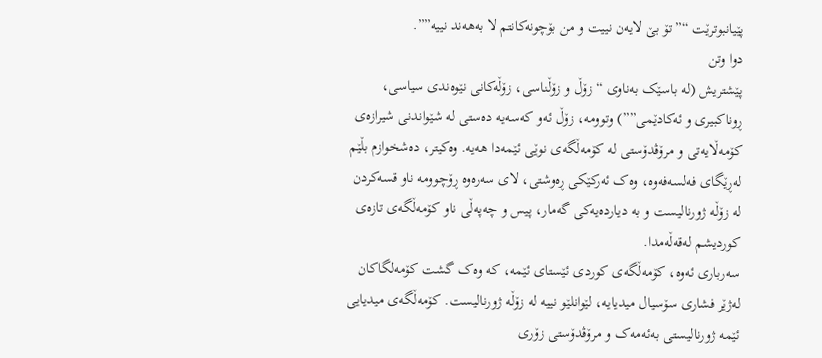پێیانبوترێت “”تۆ بێ لایەن نییت و من بۆچونەکانتم لا بەهەند نییە””.
دوا وتن
پێشتریش (لە باسێک بەناوی “زۆڵ و زۆڵناسی، زۆڵەکانی نێوەندی سیاسی، ڕوناکبیری و ئەکادێمی””) وتوومە، زۆڵ ئەو کەسەیە دەستی لە شێواندنی شیرازەی کۆمەڵایەتی و مرۆڤدۆستی لە کۆمەڵگەی نوێی ئێمەدا هەیە. وەکیتر، دەشخوازم بڵێم لەڕێگای فەلسەفەوە، وەک ئەرکێکی ڕەوشتی، لای سەرەوە ڕۆچوومە ناو قسەکردن لە زۆڵە ژورنالیست و بە دیاردەیەکی گەمار، پیس و چەپەڵی ناو کۆمەڵگەی تازەی کوردیشم لەقەڵەمدا.
سەرباری ئەوە، کۆمەڵگەی کوردی ئێستای ئێمە، کە وەک گشت کۆمەلگاکان لەژێر فشاری سۆسیال میدیایە، لێوانلێو نییە لە زۆڵە ژورنالیست. کۆمەڵگەی میدیایی ئێمە ژورنالیستی بەئەمەک و مرۆڤدۆستی زۆری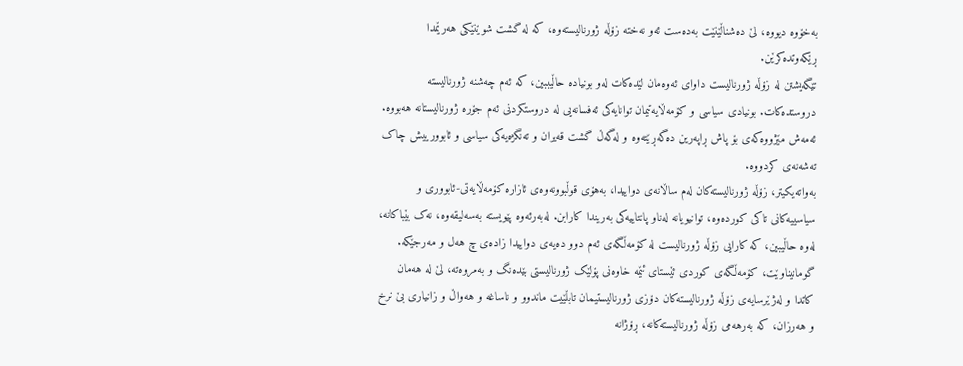بەخۆوە دیووە، لێ دەشناڵێنێت بەدەست ئەو نەختە زۆڵە ژورنالیستەوە، کە لە گشت شوێنێکی هەرێمدا ڕێکەوتدەکرێن.
تێگەیشتن لە زۆڵە ژورنالیست داوای ئەوەمان لێدەکات لەو بونیادە حاڵیببین، کە ئەم چەشنە ژورنالیستە دروستدەکات. بونیادی سیاسی و کۆمەڵایەتیمان توانایەکی ئەفسانەیی لە دروستکردنی ئەم جۆرە ژورنالیستانە هەبووە. ئەمەش مێژووەکەی بۆ پاش ڕاپەرین دەگەڕێتەوە و لەگەڵ گشت قەیران و تەنگژەیەکی سیاسی و ئابوورییش چاک تەشەنەی کردووە.
بەواتەیکیتر، زۆڵە ژورنالیستەکان لەم ساڵانەی دواییدا، بەهۆی قوڵبوونەوەی ئازارە کۆمەڵایەتی-ئابووری و سیاسییەکانی تاکی کوردەوە، توانیویانە لەناو پانتاییەکی بەریندا کارابن. لەبەرئەوە پێویستە بەسەلیقەوە، نەک بێباکانە، لەوە حاڵیبین، کە کارایی زۆڵە ژورنالیست لە کۆمەڵگەی ئەم دوو دەیەی دواییدا زادەی چ هەل و مەرجێکە.
گومانیناوێت، کۆمەڵگەی کوردی ئێستای ئێمە خاوەنی پۆلێک ژورنالیستی بێدەنگ و بەمروەتە، لێ لە هەمان کاتدا و لەژێرسایەی زۆڵە ژورنالیستەکان دۆزی ژورنالیستیمان تابڵێیت ماندوو و ناساغە و هەواڵ و زانیاری بێ نرخ و هەرزان، کە بەرهەمی زۆڵە ژورنالیستەکانە، ڕۆژانە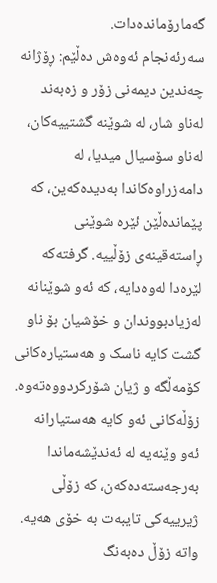گەمارۆماندەدات.
سەرئەنجام ئەوەش دەڵێم: ڕۆژانە چەندین دیمەنی زۆر و زەبەند لەناو شار، لە شوێنە گشتییەکان، لەناو سۆسیال میدیا، لە دامەزراوەکاندا بەدیدەکەین، کە پێماندەڵێن ئێرە شوێنی ڕاستەقینەی زۆڵییە. گرفتەکە لێرەدا لەوەدایە، کە ئەو شوێنانە لەزیادبووندان و خۆشیان بۆ ناو گشت کایە ناسک و هەستیارەکانی کۆمەڵگە و ژیان شۆرکردووەتەوە.
زۆڵەکانی ئەو کایە هەستیارانە ئەو وێنەیە لە ئەندێشەماندا بەرجەستەدەکەن، کە زۆڵی ژیرییەکی تایبەت بە خۆی هەیە. واتە زۆڵ دەبەنگ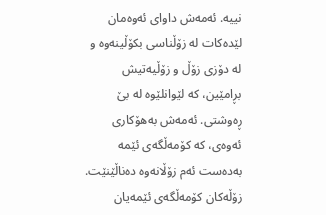نییە. ئەمەش داوای ئەوەمان لێدەکات لە زۆڵناسی بکۆڵینەوە و لە دۆزی زۆڵ و زۆڵیەتیش بڕامێین، کە لێوانلێوە لە بێ ڕەوشتی. ئەمەش بەهۆکاری ئەوەی، کە کۆمەڵگەی ئێمە بەدەست ئەم زۆڵانەوە دەناڵێنێت. زۆڵەکان کۆمەڵگەی ئێمەیان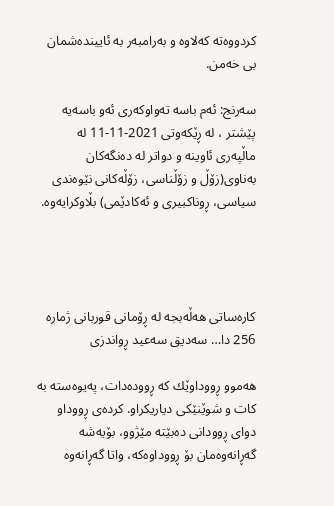کردووەتە كەلاوە و بەرامبەر بە ئاییندەشمان بی خەمن.

سەرنج: ئەم باسە تەواوکەری ئەو باسەیە پێشتر ، لە ڕێکەوتی 2021-11-11 لە ماڵپەری ئاوینە و دواتر لە دەنگەکان بەناوی(زۆڵ و زۆڵناسی، زۆڵەکانی نێوەندی سیاسی، ڕوناکبیری و ئەکادێمی) بڵاوکرایەوە.




كاره‌ساتی هه‌ڵه‌بجه‌ له‌ ڕۆمانی قوربانی ژماره‌ 256 دا… سه‌دیق سه‌عید ڕواندزی

هه‌موو ڕووداوێك كه‌ ڕووده‌دات، په‌یوه‌سته‌ به‌ كات و شوێنێكی دیاریكراو. كرده‌ی ڕووداو دوای ڕوودانی ده‌بێته‌ مێژوو، بۆیه‌شه‌ گه‌ڕانه‌وه‌مان بۆ ڕووداوه‌كه‌، واتا گه‌ڕانه‌وه‌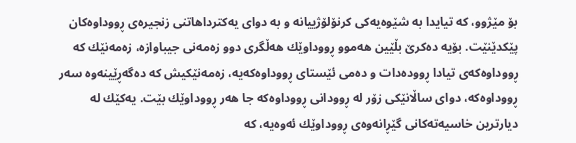بۆ مێژوو، كه‌ تیایدا به‌ شێوه‌یه‌كی كرنۆلۆژییانه‌ و به‌ دوای یه‌كترداهاتنی زنجیره‌ی ڕووداوه‌كان پێكدێنێت. بۆیه‌ ده‌كرێ بڵێین هه‌موو ڕووداوێك هه‌ڵگری دوو زه‌مه‌نی جیباوازه‌، زه‌مه‌نێك كه‌ ڕووداوه‌كه‌ی تیادا ڕووده‌دات و ده‌می ئێستای ڕووداوه‌كه‌یه‌، زه‌مه‌نێكیش كه‌ ده‌گه‌ڕێینه‌وه‌ سه‌ر ڕووداوه‌كه‌، دوای ساڵانێكی زۆر له‌ ڕوودانی ڕووداوه‌كه‌ جا هه‌ر ڕووداوێك بێت. یه‌كێك له‌ دیارترین خاسیه‌ته‌كانی گێڕانه‌وه‌ی ڕووداوێك ئه‌وه‌یه‌، كه‌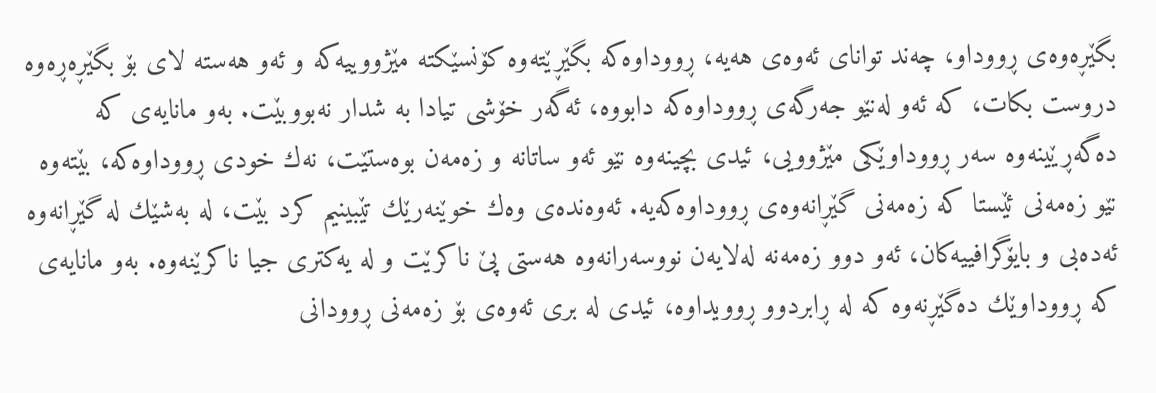بگێڕه‌وه‌ی ڕووداو، چه‌ند توانای ئه‌وه‌ی هه‌یه‌، ڕووداوه‌كه‌ بگێڕێته‌وه‌ كۆنسێكته‌ مێژووییه‌كه‌ و ئه‌و هه‌سته‌ لای بۆ بگێڕه‌ڕه‌وه‌ دروست بكات، كه‌ ئه‌و له‌نێو جه‌رگه‌ی ڕووداوه‌كه‌ دابووه‌، ئه‌گه‌ر خۆشی تیادا به‌ شدار نه‌بووبێت. به‌و مانایه‌ی كه‌ ده‌گه‌ڕێینه‌وه‌ سه‌ر ڕووداوێكی مێژوویی، ئیدی بچینه‌وه‌ نێو ئه‌و ساتانه‌ و زه‌مه‌ن بوه‌ستێت، نه‌ك خودی ڕووداوه‌كه‌، بێته‌وه‌ نێو زه‌مه‌نی ئێستا كه‌ زه‌مه‌نی گێڕانه‌وه‌ی ڕووداوه‌كه‌یه‌. ئه‌وه‌نده‌ی وه‌ك خوێنه‌رێك تێبینیم كرد بێت، له‌ به‌شێك له‌ گێڕانه‌وه‌ ئه‌ده‌بی و بایۆگرافییه‌كان، ئه‌و دوو زه‌مه‌نه‌ له‌لایه‌ن نووسه‌رانه‌وه‌ هه‌ستی پێ ناكرێت و له‌ یه‌كتری جیا ناكرێنه‌وه‌. به‌و مانایه‌ی كه‌ ڕووداوێك ده‌گێڕنه‌وه‌ كه‌ له‌ ڕابردوو ڕوویداوه‌، ئیدی له‌ بری ئه‌وه‌ی بۆ زه‌مه‌نی ڕوودانی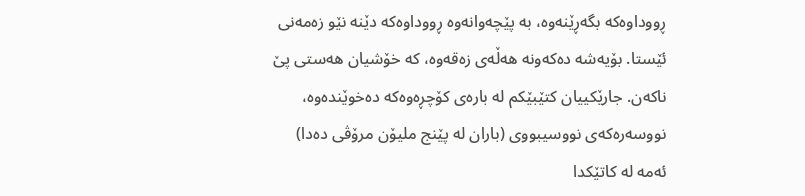ڕووداوه‌كه‌ بگه‌ڕێنه‌وه‌، به‌ پێچه‌وانه‌وه‌ ڕووداوه‌كه‌ دێنه‌ نێو زه‌مه‌نی ئێستا. بۆیه‌شه‌ ده‌كه‌ونه‌ هه‌ڵه‌ی زه‌قه‌وه‌، كه‌ خۆشیان هه‌ستی پێ ناكه‌ن. جارێكییان كتێبێكم له‌ باره‌ی كۆچڕه‌وه‌كه‌ ده‌خوێنده‌وه‌، نووسه‌ره‌كه‌ی نووسیبووی (باران له‌ پێنج ملیۆن مرۆڤی ده‌دا) ئه‌مه‌ له‌ كاتێكدا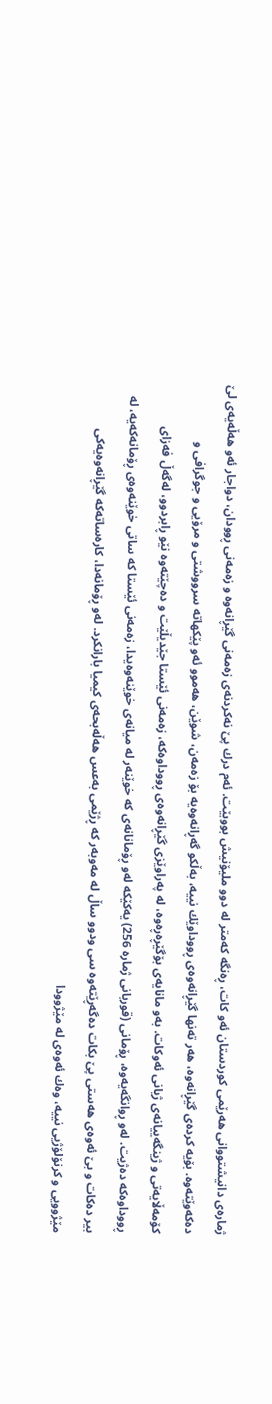ژماره‌ی دانیشتووانی هه‌رێمی كوردستان ئه‌و كات، ڕه‌نگه‌ كه‌متر له‌ دوو ملیۆنیش بووبێت. ئه‌م درك پێ نه‌كردنه‌ی زه‌مه‌نی گێڕانه‌وه‌ و زه‌مه‌نی ڕوودان، دواجار ئه‌و هه‌ڵه‌یه‌ی لێ ده‌كه‌وێته‌وه‌. بۆیه‌ كرده‌ی گێڕانه‌وه‌، هه‌ر ته‌نها گێڕانه‌وه‌ی ڕووداوێك نییه‌، به‌ڵكو گه‌ڕانه‌وه‌یه‌ بۆ زه‌مه‌ن، شوێن، هه‌موو ئه‌و پێكهاته‌ سرووشتی و مرۆیی و جوگرافی و كۆمه‌ڵایه‌تی و ژینگه‌ییانه‌ی ژیانی ئه‌وكات. به‌و مانایه‌ی بۆگێڕه‌ڕه‌وه‌، له‌ په‌راوێزی گێڕانه‌وه‌ی ڕووداوه‌كه‌، زه‌مه‌نی ئێستا جێدیڵێت و ده‌چێته‌وه‌ نێو ڕابردوو، له‌گه‌ڵ فه‌زای ڕووداوه‌كه‌ ده‌ژیت. له‌و ڕوانگه‌یه‌وه‌، ڕۆمانی (قوربانی ژماره‌ 256) یه‌كێكه‌ له‌و ڕۆمانانه‌ی كه‌ خوێنه‌ر له‌ میانه‌ی خوێنه‌وه‌یدا، زه‌مه‌نی ئێستا كه‌ ساتی خوێنه‌وه‌ی ڕۆمانه‌كه‌یه‌، له‌ بیر ده‌كات و بێ ئه‌وه‌ی هه‌ستی پێ بكات ده‌گه‌ڕێته‌وه‌ سی ودوو ساڵ له‌ مه‌وبه‌ر كه‌ ڕژێمی به‌عس هه‌ڵه‌بحه‌ی كیمیا بارانكرد. له‌و ڕۆمانه‌دا، كاره‌ساته‌كه‌ گێڕانه‌وه‌یه‌كی مێژوویی و كرنۆلۆژیی نییه‌، وه‌ك ئه‌وه‌ی له‌ مێژوودا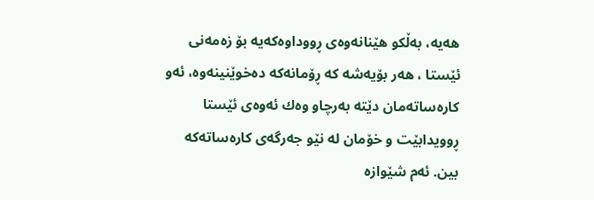هه‌یه‌، به‌ڵكو هێنانه‌وه‌ی ڕووداوه‌كه‌یه‌ بۆ زه‌مه‌نی ئێستا ، هه‌ر بۆیه‌شه‌ كه‌ ڕۆمانه‌كه‌ ده‌خوێنینه‌وه‌، ئه‌و كاره‌ساته‌مان دێته‌ به‌رچاو وه‌ك ئه‌وه‌ی ئێستا ڕوویدابێت و خۆمان له‌ نێو جه‌رگه‌ی كاره‌ساته‌كه‌ بین. ئه‌م شێوازه‌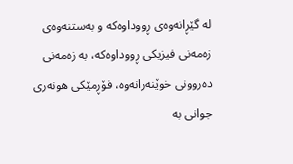له‌ گێڕانه‌وه‌ی ڕووداوه‌كه‌ و به‌ستنه‌وه‌ی زه‌مه‌نی فیزیكی ڕووداوه‌كه‌، به‌ زه‌مه‌نی ده‌روونی خوێنه‌رانه‌وه‌، فۆڕمێكی هونه‌ری جوانی به‌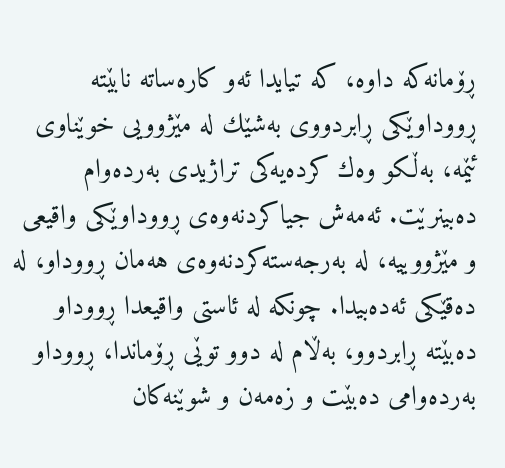ڕۆمانه‌كه‌ داوه‌، كه‌ تیایدا ئه‌و كاره‌ساته‌ نابێته‌ ڕووداوێكی ڕابردووی به‌شێك له‌ مێژوویی خوێناوی ئێمه‌، به‌ڵكو وه‌ك كرده‌یه‌كی تراژیدی به‌رده‌وام ده‌بینرێت. ئه‌مه‌ش جیاكردنه‌وه‌ی ڕووداوێكی واقیعی و مێژووییه‌، له‌ به‌رجه‌سته‌كردنه‌وه‌ی هه‌مان ڕووداو، له‌ ده‌قێكی ئه‌ده‌بیدا. چونكه‌ له‌ ئاستی واقیعدا ڕووداو ده‌بێته‌ ڕابردوو، به‌ڵام له‌ دوو توێی ڕۆماندا، ڕووداو به‌رده‌وامی ده‌بێت و زه‌مه‌ن و شوێنه‌كان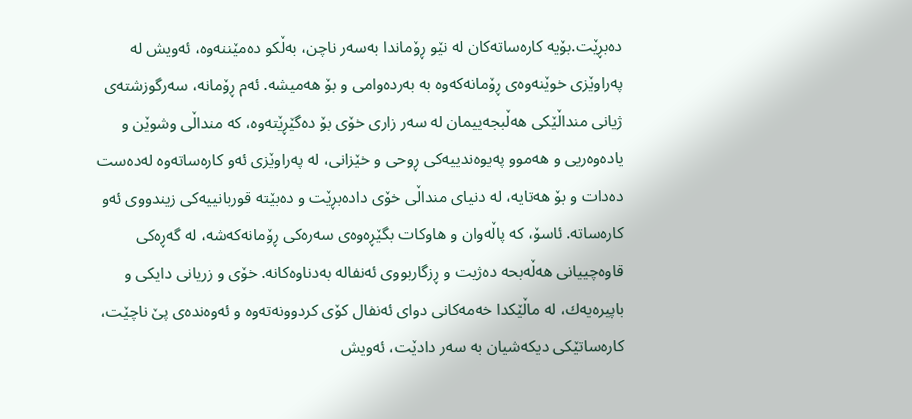ده‌بڕێت.بۆیه‌ كاره‌ساته‌كان له‌ نێو ڕۆماندا به‌سه‌ر ناچن، به‌ڵكو ده‌مێننه‌وه‌، ئه‌ویش له‌ په‌راوێزی خوێنه‌وه‌ی ڕۆمانه‌كه‌وه‌ به‌ به‌رده‌وامی و بۆ هه‌میشه‌. ئه‌م ڕۆمانه‌، سه‌رگوزشته‌ی ژیانی منداڵێكی هه‌ڵبجه‌ییمان له‌ سه‌ر زاری خۆی بۆ ده‌گێڕێته‌وه‌، كه‌ منداڵی وشوێن و یاده‌وه‌ریی و هه‌موو په‌یوه‌ندییه‌كی ڕوحی و خێزانی، له‌ په‌راوێزی ئه‌و كاره‌ساته‌وه‌ له‌ده‌ست ده‌دات و بۆ هه‌تایه‌، له‌ دنیای منداڵی خۆی داده‌بڕێت و ده‌بێته‌ قوربانییه‌كی زیندووی ئه‌و كاره‌ساته‌. ئاسۆ، كه‌ پاڵه‌وان و هاوكات بگێڕه‌وه‌ی سه‌ره‌كی ڕۆمانه‌كه‌شه‌، له‌ گه‌ڕه‌كی قاوه‌چییانی هه‌ڵه‌بحه‌ ده‌ژیت و ڕزگاربووی ئه‌نفاله‌ به‌دناوه‌كانه‌. خۆی و زریانی دایكی و باپیره‌یه‌ك، له‌ ماڵێكدا خه‌مه‌كانی دوای ئه‌نفال كۆی كردوونه‌ته‌وه‌ و ئه‌وه‌نده‌ی پێ ناچێت، كاره‌ساتێكی دیكه‌شیان به‌ سه‌ر دادێت، ئه‌ویش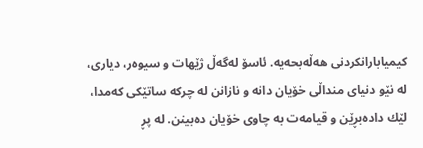كیمیابارانكردنی هه‌ڵه‌بحه‌یه‌. ئاسۆ له‌گه‌ڵ ژێهات و سیوه‌ر، دیاری، له‌ نێو دنیای منداڵی خۆیان دانه‌ و نازانن له‌ چركه‌ ساتێكی كه‌مدا، لێك داده‌بڕێن و قیامه‌ت به‌ چاوی خۆیان ده‌بینن. له‌ پڕ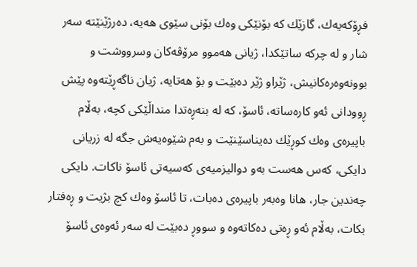فڕۆكه‌یه‌ك، گازێك كه‌ بۆنێكی وه‌ك بۆنی سێوی هه‌یه‌، ده‌رژێنێته‌ سه‌ر شار و له‌ چركه‌ ساتێكدا، ژیانی هه‌موو مرۆڤه‌كان وسرووشت و بوونه‌وه‌ره‌كانیش، ژێراو ژێر ده‌بێت و بۆ هه‌تایه‌، ژیان ناگه‌ڕێته‌وه‌ پێش ڕوودانی ئه‌و كاره‌ساته‌، ئاسۆ، كه‌ له‌ بنه‌ڕه‌تدا منداڵێكی كچه‌، به‌ڵام باپیره‌ی وه‌ك كوڕێك ده‌یناسێنێت و به‌م شێوه‌یه‌ش جگه‌ له‌ زریانی دایكی، كه‌س هه‌ست به‌و دوالیزمیه‌ی كه‌سیه‌تی ئاسۆ ناكات. دایكی چه‌ندین جار، هانا وه‌به‌ر باپیره‌ی ده‌بات، تا ئاسۆ وه‌ك كچ بژیت و ڕه‌فتار بكات، به‌ڵام ئه‌و ڕه‌تی ده‌كاته‌وه‌ و سووڕ ده‌بێت له‌ سه‌ر ئه‌وه‌ی ئاسۆ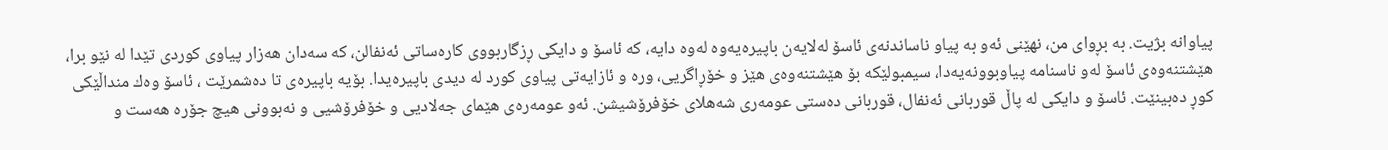پیاوانه‌ بژیت. به‌ بڕوای من، نهێنی ئه‌و به‌ پیاو ناساندنه‌ی ئاسۆ له‌لایه‌ن باپیره‌یه‌وه‌ له‌وه‌ دایه‌، كه‌ ئاسۆ و دایكی ڕزگاربووی كاره‌ساتی ئه‌نفالن، كه‌ سه‌دان هه‌زار پیاوی كوردی تێدا له‌ نێو برا، هێشتنه‌وه‌ی ئاسۆ له‌و ناسنامه‌ پیاوبوونه‌یه‌دا، سیمبولێكه‌ بۆ هێشتنه‌وه‌ی هێز و خۆڕاگریی، وره‌ و ئازایه‌تی پیاوی كورد له‌ دیدی باپیره‌یدا. بۆیه‌ باپیره‌ی تا ده‌شمرێت ، ئاسۆ وه‌ك منداڵێكی كوڕ ده‌بینێت. ئاسۆ و دایكی له‌ پاڵ قوربانی ئه‌نفال، قوربانی ده‌ستی عومه‌ری شه‌هلای خۆفرۆشیشن. ئه‌و عومه‌ره‌ی هێمای جه‌لادیی و خۆفرۆشیی و نه‌بوونی هیچ جۆره‌ هه‌ست و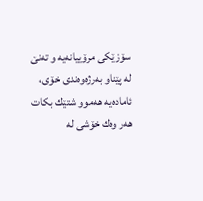سۆزێكی مرۆییانه‌یه‌ و ته‌نێ له‌ پێناو به‌رژه‌وه‌ندی خۆی، ئاماده‌یه‌ هه‌موو شتێك بكات هه‌ر وه‌ك خۆشی له‌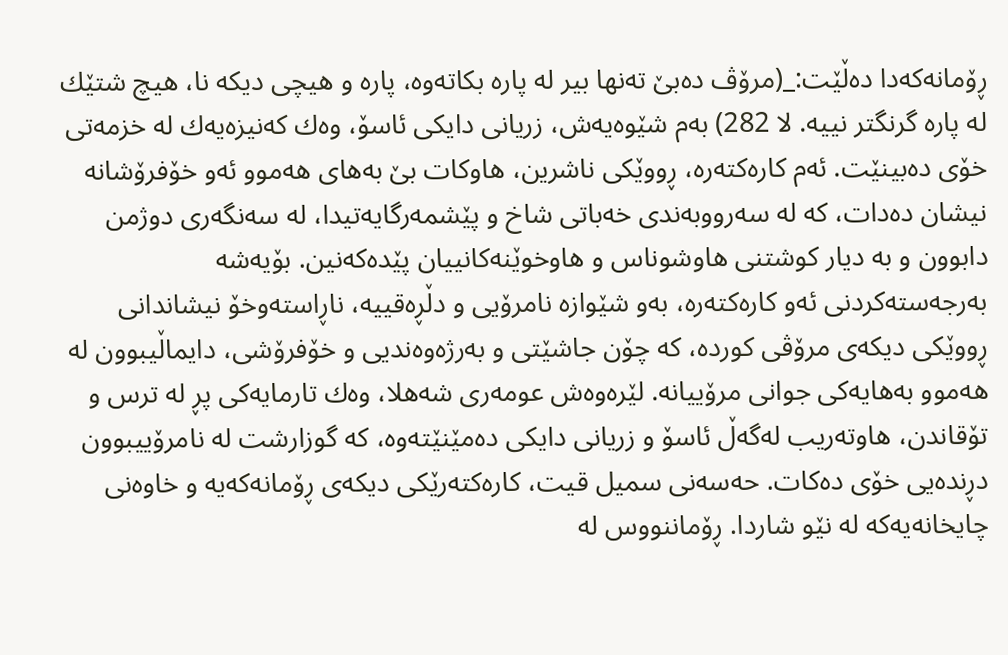ڕۆمانه‌كه‌دا ده‌ڵێت:_(مرۆڤ ده‌بێ ته‌نها بیر له‌ پاره‌ بكاته‌وه‌، پاره‌ و هیچی دیكه‌ نا، هیچ شتێك له‌ پاره‌ گرنگتر نییه‌. لا 282) به‌م شێوه‌یه‌ش، زریانی دایكی ئاسۆ، وه‌ك كه‌نیزه‌یه‌ك له‌ خزمه‌تی خۆی ده‌بینێت. ئه‌م كاره‌كته‌ره‌، ڕووێكی ناشرین، هاوكات بێ به‌های هه‌موو ئه‌و خۆفرۆشانه‌ نیشان ده‌دات، كه‌ له‌ سه‌رووبه‌ندی خه‌باتی شاخ و پێشمه‌رگایه‌تیدا، له‌ سه‌نگه‌ری دوژمن دابوون و به‌ دیار كوشتنی هاوشوناس و هاوخوێنه‌كانییان پێده‌كه‌نین. بۆیه‌شه‌ به‌رجه‌سته‌كردنی ئه‌و كاره‌كته‌ره‌، به‌و شێوازه‌ نامرۆیی و دڵڕه‌قییه‌، ناڕاسته‌وخۆ نیشاندانی ڕووێكی دیكه‌ی مرۆڤی كورده‌، كه‌ چۆن جاشێتی و به‌رژه‌وه‌ندیی و خۆفرۆشی، دایماڵیبوون له‌ هه‌موو به‌هایه‌كی جوانی مرۆییانه‌. لێره‌وه‌ش عومه‌ری شه‌هلا، وه‌ك تارمایه‌كی پڕ له‌ ترس و تۆقاندن، هاوته‌ریب له‌گه‌ڵ ئاسۆ و زریانی دایكی ده‌مێنێته‌وه‌، كه‌ گوزارشت له‌ نامرۆییبوون دڕنده‌یی خۆی ده‌كات. حه‌سه‌نی سمیل قیت، كاره‌كته‌رێكی دیكه‌ی ڕۆمانه‌كه‌یه‌ و خاوه‌نی چایخانه‌یه‌كه‌ له‌ نێو شاردا. ڕۆماننووس له‌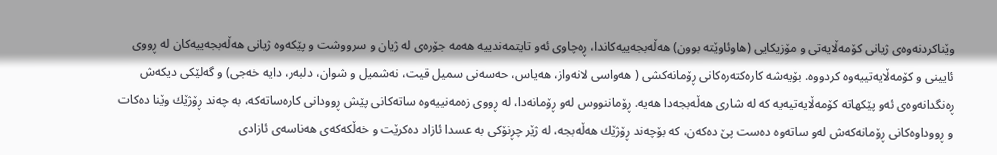وێناكردنه‌وه‌ی ژیانی كۆمه‌ڵایه‌تی و مۆزیكایی (هاوئاوێته‌ بوون) هه‌ڵه‌بجه‌ییه‌كاندا، ڕه‌چاوی ئه‌و تایتمه‌ندییه‌ هه‌مه‌ جۆره‌ی له‌ ژیان و سرووشت و پێكه‌وه‌ ژیانی هه‌ڵه‌بجه‌ییه‌كان له‌ ڕووی ئایینی و كۆمه‌ڵایه‌تییه‌وه‌ كردووه‌. بۆیه‌شه‌ كاره‌كته‌ره‌كانی ڕۆمانه‌كشی ( هه‌واسی لانه‌واز، هه‌یاس، حه‌سه‌نی سمیل قیت، نه‌شمیل و شوان، دلبه‌ر، دایه‌ خه‌جی) و گه‌لێكی دیكه‌ش ڕه‌نگدانه‌وه‌ی ئه‌و پێكهاته‌ كۆمه‌ڵایه‌تیه‌یه‌ كه‌ له‌ شاری هه‌ڵه‌بجه‌دا هه‌یه‌. ڕۆماننووس له‌و ڕۆمانه‌دا، له‌ ڕووی زه‌مه‌نییه‌وه‌ ساته‌كانی پێش ڕوودانی كاره‌ساته‌كه‌، به‌ چه‌ند ڕۆژێك وێنا ده‌كات و ڕووداوه‌كانی ڕۆمانه‌كه‌ش له‌و ساته‌وه‌ ده‌ست پێ ده‌كه‌ن، كه‌ بۆچه‌ند ڕۆژێك هه‌ڵه‌بجه‌، له‌ ژێر چڕنۆكی به‌ عسدا ئازاد ده‌كرێت و خه‌ڵكه‌كه‌ی هه‌ناسه‌ی ئازادی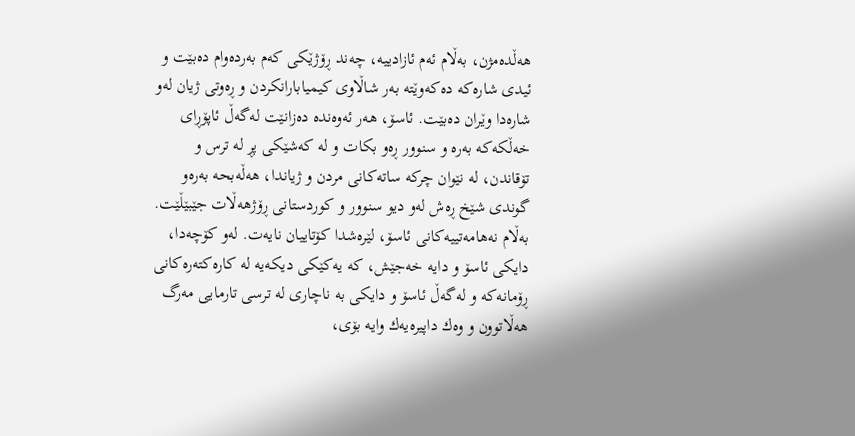هه‌ڵده‌مژن، به‌ڵام ئه‌م ئازادییه‌، چه‌ند ڕۆژێكی كه‌م به‌رده‌وام ده‌بێت و ئیدی شاره‌كه‌ ده‌كه‌وێته‌ به‌ر شاڵاوی كیمیابارانكردن و ڕه‌وتی ژیان له‌و شاره‌دا وێران ده‌بێت. ئاسۆ، هه‌ر ئه‌وه‌نده‌ ده‌زانێت له‌گه‌ڵ ئاپۆڕای خه‌ڵكه‌كه‌ به‌ره‌ و سنوور ڕه‌و بكات و له‌ كه‌شێكی پڕ له‌ ترس و تۆقاندن، له‌ نێوان چركه‌ ساته‌كانی مردن و ژیاندا، هه‌ڵه‌بحه‌ به‌ره‌و گوندی شێخ ڕه‌ش له‌و دیو سنوور و كوردستانی ڕۆژهه‌ڵات جێبێڵێت. به‌ڵام نه‌هامه‌تییه‌كانی ئاسۆ، لێره‌شدا كۆتاییان نایه‌ت. له‌و كۆچه‌دا، دایكی ئاسۆ و دایه‌ خه‌جێش، كه‌ یه‌كێكی دیكه‌یه‌ له‌ كاره‌كته‌ره‌كانی ڕۆمانه‌كه‌ و له‌گه‌ڵ ئاسۆ و دایكی به‌ ناچاری له‌ ترسی تارمایی مه‌رگ هه‌ڵاتوون و وه‌ك داپیره‌یه‌ك وایه‌ بۆی،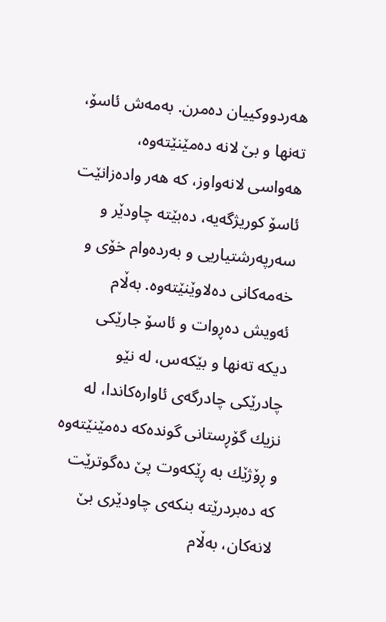هه‌ردووكییان ده‌مرن. به‌مه‌ش ئاسۆ، ته‌نها و بێ لانه‌ ده‌مێنێته‌وه‌، هه‌واسی لانه‌واوز، كه‌ هه‌ر واده‌زانێت ئاسۆ كوریژگه‌یه‌، ده‌بێته‌ چاودێر و سه‌رپه‌رشتیاریی و به‌رده‌وام خۆی و خه‌مه‌كانی ده‌لاوێنێته‌وه‌. به‌ڵام ئه‌ویش ده‌ڕوات و ئاسۆ جارێكی دیكه‌ ته‌نها و بێكه‌س، له‌ نێو چادرێكی چادرگه‌ی ئاواره‌كاندا، له‌ نزیك گۆڕستانی گونده‌كه‌ ده‌مێنێته‌وه‌ و ڕۆژێك به‌ ڕێكه‌وت پێ ده‌گوترێت كه‌ ده‌بردرێته‌ بنكه‌ی چاودێری بێ لانه‌كان، به‌ڵام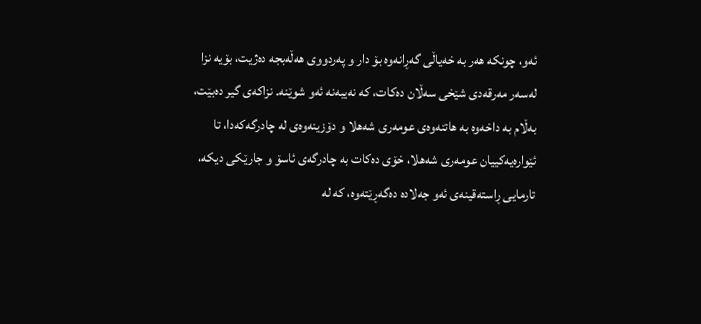ئه‌و، چونكه‌ هه‌ر به‌ خه‌یاڵی گه‌ڕانه‌وه‌ بۆ دار و په‌ردووی هه‌ڵه‌بجه‌ ده‌ژیت، بۆیه‌ نزا له‌سه‌ر مه‌رقه‌دی شێخی سه‌ڵان ده‌كات، كه‌ نه‌یبه‌نه‌ ئه‌و شوێنه‌. نزاكه‌ی گیر ده‌بێت، به‌ڵام به‌ داخه‌وه‌ به‌ هاتنه‌وه‌ی عومه‌ری شه‌هلا و دۆزینه‌وه‌ی له‌ چادرگه‌كه‌دا، تا ئێواره‌یه‌كییان عومه‌ری شه‌هلا، خۆی ده‌كات به‌ چادرگه‌ی ئاسۆ و جارێكی دیكه‌، تارمایی ڕاسته‌قینه‌ی ئه‌و جه‌لاده‌ ده‌گه‌ڕێته‌وه‌، كه‌ له‌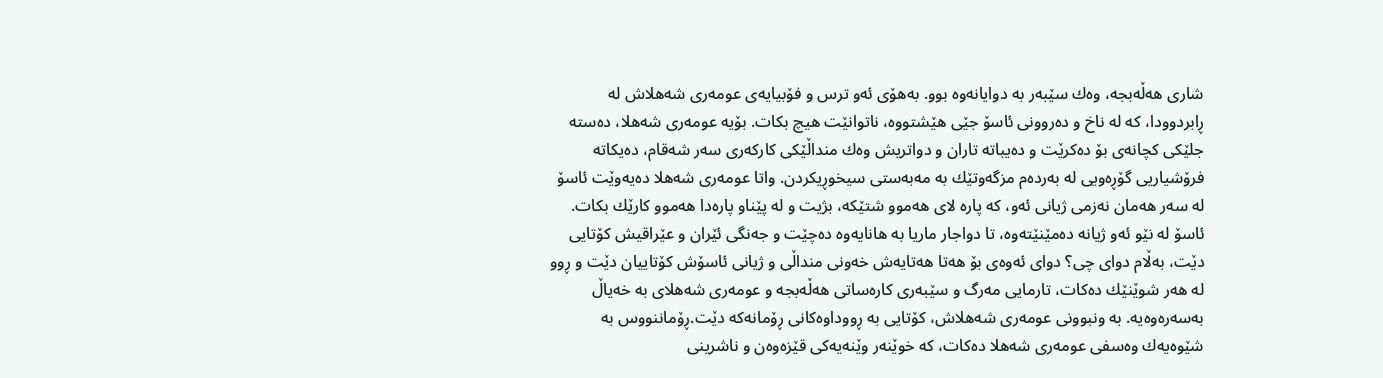شاری هه‌ڵه‌بجه‌، وه‌ك سێبه‌ر به‌ دوایانه‌وه‌ بوو. به‌هۆی ئه‌و ترس و فۆبیایه‌ی عومه‌ری شه‌هلاش له‌ ڕابردوودا، كه‌ له‌ ناخ و ده‌روونی ئاسۆ جێی هێشتووه‌، ناتوانێت هیچ بكات. بۆیه‌ عومه‌ری شه‌هلا، ده‌سته‌ جلێكی كچانه‌ی بۆ ده‌كرێت و ده‌یباته‌ تاران و دواتریش وه‌ك منداڵێكی كاركه‌ری سه‌ر شه‌قام، ده‌یكاته‌ فرۆشیاریی گۆڕه‌ویی له‌ به‌رده‌م مزگه‌وتێك به‌ مه‌به‌ستی سیخوڕیكردن. واتا عومه‌ری شه‌هلا ده‌یه‌وێت ئاسۆ له‌ سه‌ر هه‌مان نه‌زمی ژیانی ئه‌و، كه‌ پاره‌ لای هه‌موو شتێكه‌، بژیت و له‌ پێناو پاره‌دا هه‌موو كارێك بكات. ئاسۆ له‌ نێو ئه‌و ژیانه‌ ده‌مێنێته‌وه‌، تا دواجار ماریا به‌ هانایه‌وه‌ ده‌چێت و جه‌نگی ئێران و عێراقیش كۆتایی دێت، به‌ڵام دوای چی؟ دوای ئه‌وه‌ی بۆ هه‌تا هه‌تایه‌ش خه‌ونی منداڵی و ژیانی ئاسۆش كۆتاییان دێت و ڕوو له‌ هه‌ر شوێنێك ده‌كات، تارمایی مه‌رگ و سێبه‌ری كاره‌ساتی هه‌ڵه‌بجه‌ و عومه‌ری شه‌هلای به‌ خه‌یاڵ به‌سه‌ره‌وه‌یه‌. به‌ ونبوونی عومه‌ری شه‌هلاش، كۆتایی به‌ ڕووداوه‌كانی ڕۆمانه‌كه‌ دێت.ڕۆماننووس به‌ شێوه‌یه‌ك وه‌سفی عومه‌ری شه‌هلا ده‌كات، كه‌ خوێنه‌ر وێنه‌یه‌كی قێزه‌وه‌ن و ناشرینی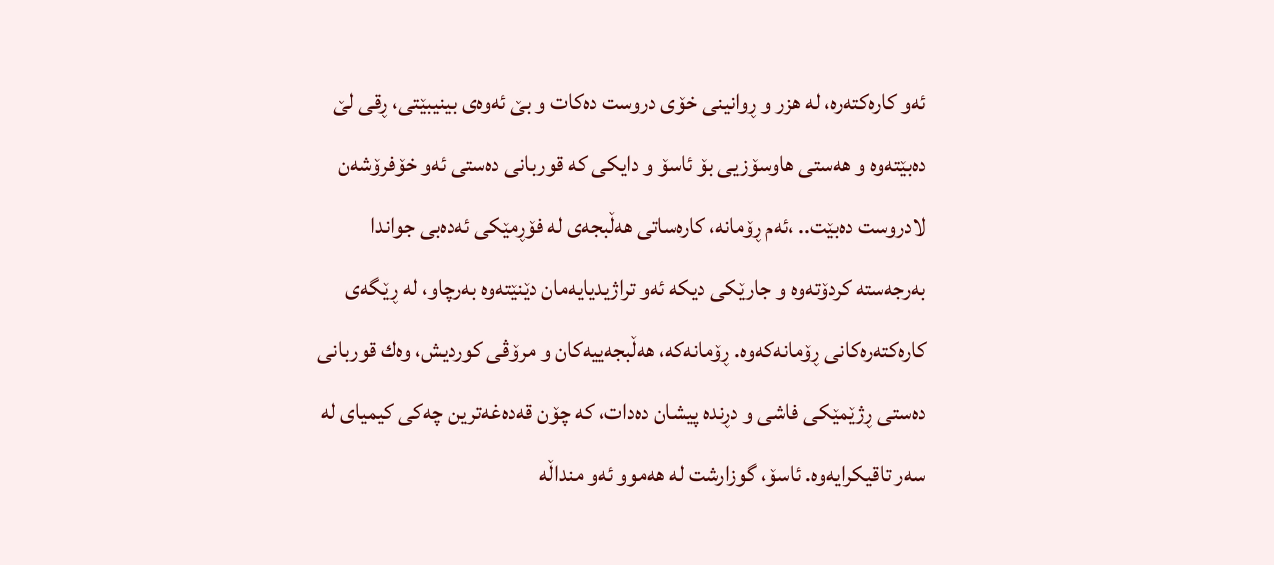ئه‌و كاره‌كته‌ره‌، له‌ هزر و ڕوانینی خۆی دروست ده‌كات و بێ ئه‌وه‌ی بینیبێتی، ڕقی لێ ده‌بێته‌وه‌ و هه‌ستی هاوسۆزیی بۆ ئاسۆ و دایكی كه‌ قوربانی ده‌ستی ئه‌و خۆفرۆشه‌ن لادروست ده‌بێت.. ،ئه‌م ڕۆمانه‌، كاره‌ساتی هه‌ڵبجه‌ی له‌ فۆڕمێكی ئه‌ده‌بی جواندا به‌رجه‌سته‌ كردۆته‌وه‌ و جارێكی دیكه‌ ئه‌و تراژیدیایه‌مان دێنێته‌وه‌ به‌رچاو، له‌ ڕێگه‌ی كاره‌كته‌ره‌كانی ڕۆمانه‌كه‌وه‌. ڕۆمانه‌كه‌، هه‌ڵبجه‌ییه‌كان و مرۆڤی كوردیش، وه‌ك قوربانی ده‌ستی ڕژێمێكی فاشی و دڕنده‌ پیشان ده‌دات، كه‌ چۆن قه‌ده‌غه‌ترین چه‌كی كیمیای له‌ سه‌ر تاقیكرایه‌وه‌. ئاسۆ، گوزارشت له‌ هه‌موو ئه‌و منداڵه‌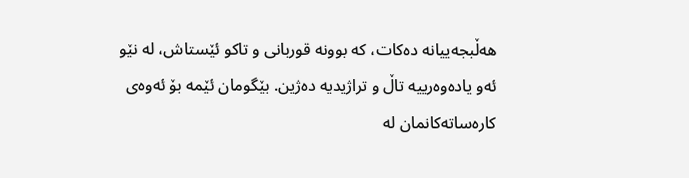هه‌ڵبجه‌ییانه‌ ده‌كات، كه‌ بوونه‌ قوربانی و تاكو ئێستاش، له‌ نێو ئه‌و یاده‌وه‌رییه‌ تاڵ و تراژیدیه‌ ده‌ژین. بێگومان ئێمه‌ بۆ ئه‌وه‌ی كاره‌ساته‌كانمان له‌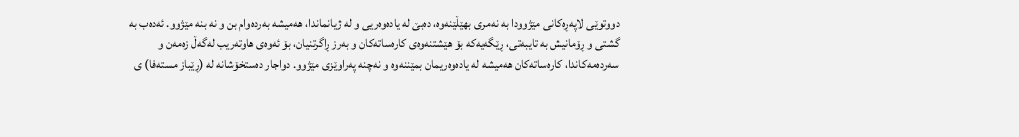دووتوێی لاپه‌ڕه‌كانی مێژوودا به‌ نه‌مری بهێڵێنه‌وه‌، ده‌بێ له‌ یاده‌وه‌ریی و له‌ ژیانماندا، هه‌میشه‌ به‌رده‌وام بن و نه‌ بنه‌ مێژوو. ئه‌ده‌ب به‌ گشتی و ڕۆمانیش به‌ تایبه‌تی، ڕێگه‌یه‌كه‌ بۆ هێشتنه‌وه‌ی كاره‌ساته‌كان و به‌رز ڕاگرتنیان، بۆ ئه‌وه‌ی هاوته‌ریب له‌گه‌ڵ زه‌مه‌ن و سه‌رده‌مه‌كاندا، كاره‌ساته‌كان هه‌میشه‌ له‌ یاده‌وه‌ریمان بمێننه‌وه‌ و نه‌چنه‌ په‌راوێزی مێژوو. دواجار ده‌ستخۆشانه‌ له‌ (ڕێباز مسته‌فا) ی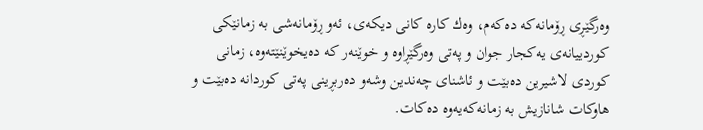وه‌رگێڕی ڕۆمانه‌كه‌ ده‌كه‌م، وه‌ك كاره‌ كانی دیكه‌ی، ئه‌و ڕۆمانه‌شی به‌ زمانێكی كوردییانه‌ی یه‌كجار جوان و په‌تی وه‌رگێڕاوه‌ و خوێنه‌ر كه‌ ده‌یخوێنێته‌وه‌، زمانی كوردی لاشیرین ده‌بێت و ئاشنای چه‌ندین وشه‌و ده‌ربڕینی په‌تی كوردانه‌ ده‌بێت و هاوكات شانازیش به‌ زمانه‌كه‌یه‌وه‌ ده‌كات.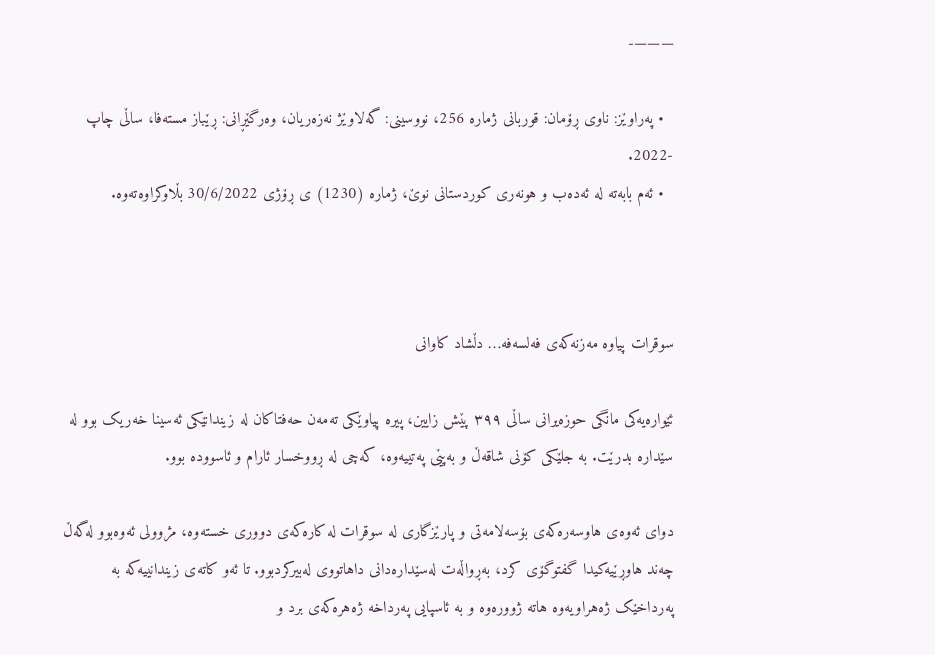———-

  • په‌راوێز: ناوی ڕۆمان: قوربانی ژماره‌ 256، نووسینی: گه‌لاوێژ نه‌زه‌ریان، وه‌رگێڕانی: ڕێباز مسته‌فا، ساڵی چاپ -2022.
  • ئه‌م بابه‌ته‌ له‌ ئه‌ده‌ب و هونه‌ری كوردستانی نوێ، ژماره‌ (1230) ی ڕۆژی 30/6/2022 بڵاوكراوه‌ته‌وه‌.



سوقرات پیاوە مەزنەکەی فەلسەفە… دڵشاد کاوانی

ئێوارەیەکی مانگی حوزەیرانی ساڵی ٣٩٩ پێش زایین، پیرە پیاوێکی تەمەن حەفتاکان لە زیندانێکی ئەسینا خەریک بوو لە سێدارە بدرێت. بە جلێکی کۆنی شاقەڵ و بەپێی پەتییەوە، کەچی لە ڕووخسار ئارام و ئاسوودە بوو.

دوای ئەوەی هاوسەرەکەی بۆسەلامەتی و پارێزگاری لە سوقرات لە کارەکەی دووری خستەوە، مژوولی ئەوەبوو لەگەڵ چەند هاوڕێیەکیدا گفتوگۆی کرد، بەڕواڵەت لەسێدارەدانی داهاتووی لەبیرکردبوو. تا ئەو کاتەی زیندانییەکە بە پەرداخێک ژەهراویەوە هاتە ژوورەوە و بە ئاسپایی پەرداخە ژەهرەکەی برد و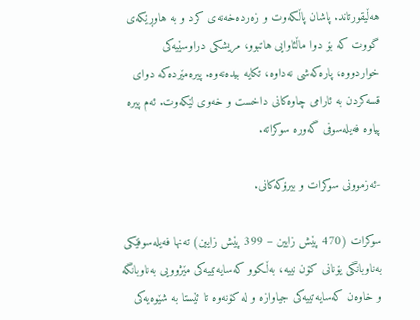هەڵیقورتاند. پاشان پاڵکەوت و زەردەخەنەی کرد و بە هاوڕێکەی گووت کە بۆ دوا ماڵئاوایی هاتبوو، مریشکی دراوسێیەکی خواردووە، پارەکەشی نەداوە، تکایە بیدەنەوە. پیرەمێردەکە دوای قسەکردن بە ئارامی چاوەکانی داخست و خەوی لێکەوت. ئەم پیرە پیاوە فەیلەسوفی گەورە سوکراتە.

-ئەزموونی سوکرات و بیرۆکەکانی.

سوکرات (470 پێش زایین – 399 پێش زایین) تەنها فەیلەسوفێکی بەناوبانگی یۆنانی کۆن نییە، بەڵکوو کەسایەتییەکی مێژوویی بەناوبانگە و خاوەن کەسایەتییەکی جیاوازە و لە کۆنەوە تا ئێستا بە شێوەیەکی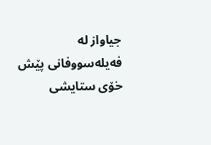جیاواز لە فەیلەسووفانی پێش خۆی ستایشی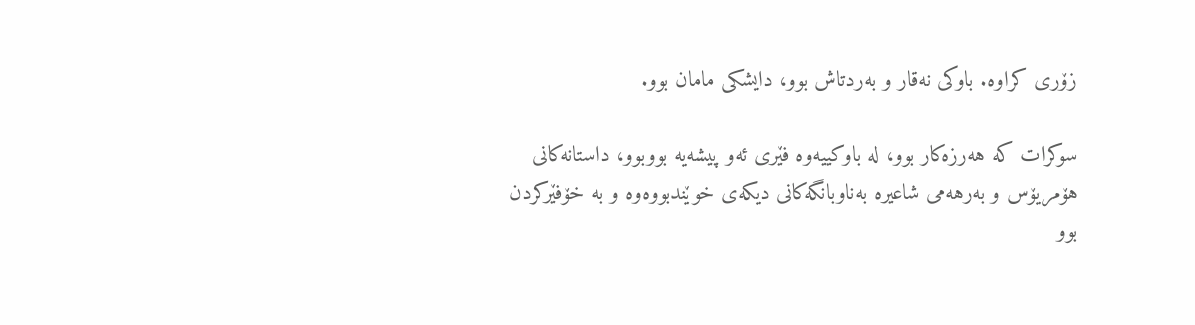زۆری کراوە. باوکی نەقار و بەردتاش بوو، دایشکی مامان بوو.

سوکرات کە هەرزەکار بوو، لە باوکییەوە فێری ئەو پیشەیە بووبوو، داستانەکانی هۆمریۆس و بەرهەمی شاعیرە بەناوبانگەکانی دیکەی خوێندبووەوە و بە خۆفێرکردن بوو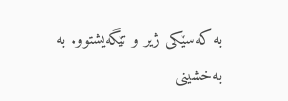بە کەسێکی ژیر و تێگەیشتوو. بە بەخشینی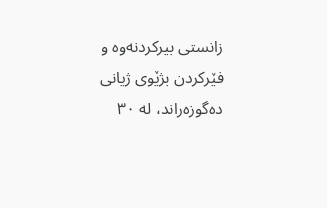زانستی بیرکردنەوە و فێرکردن بژێوی ژیانی دەگوزەراند، لە ٣٠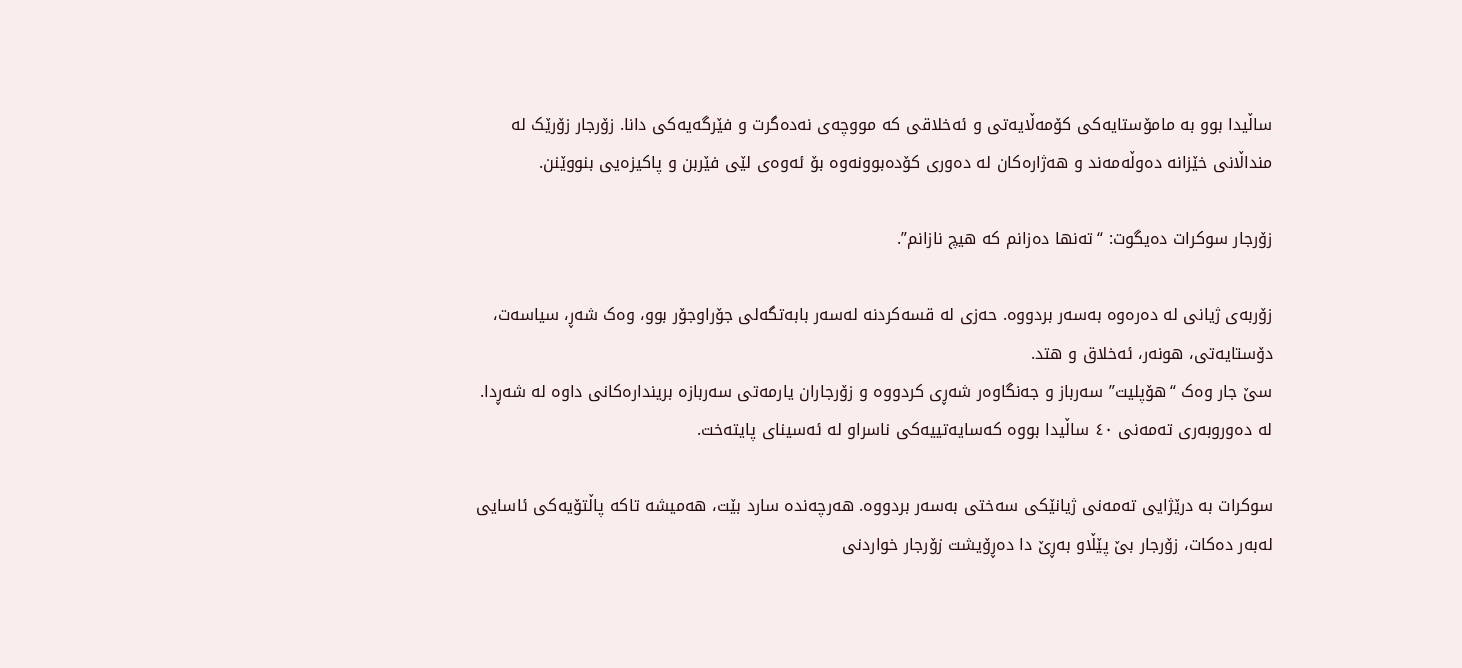ساڵیدا بوو بە مامۆستایەکی کۆمەڵایەتی و ئەخلاقی کە مووچەی نەدەگرت و فێرگەیەکی دانا. زۆرجار زۆرێک لە منداڵانی خێزانە دەوڵەمەند و هەژارەکان لە دەوری کۆدەبوونەوە بۆ ئەوەی لێی فێربن و پاکیزەیی بنووێنن.

زۆرجار سوکرات دەیگوت: “تەنها دەزانم کە هیچ نازانم”.

زۆربەی ژیانی لە دەرەوە بەسەر بردووە. حەزی لە قسەکردنە لەسەر بابەتگەلی جۆراوجۆر بوو، وەک شەڕ، سیاسەت، دۆستایەتی، هونەر، ئەخلاق و هتد.
سێ جار وەک “هۆپلیت” سەرباز و جەنگاوەر شەڕی کردووە و زۆرجاران یارمەتی سەربازە بریندارەکانی داوە لە شەڕدا. لە دەوروبەری تەمەنی ٤٠ ساڵیدا بووە کەسایەتییەکی ناسراو لە ئەسینای پایتەخت.

سوکرات بە درێژایی تەمەنی ژیانێکی سەختی بەسەر بردووە. هەرچەندە سارد بێت، هەمیشە تاکە پاڵتۆیەکی ئاسایی لەبەر دەکات، زۆرجار بێ پێڵاو بەڕێ دا دەڕۆیشت زۆرجار خواردنی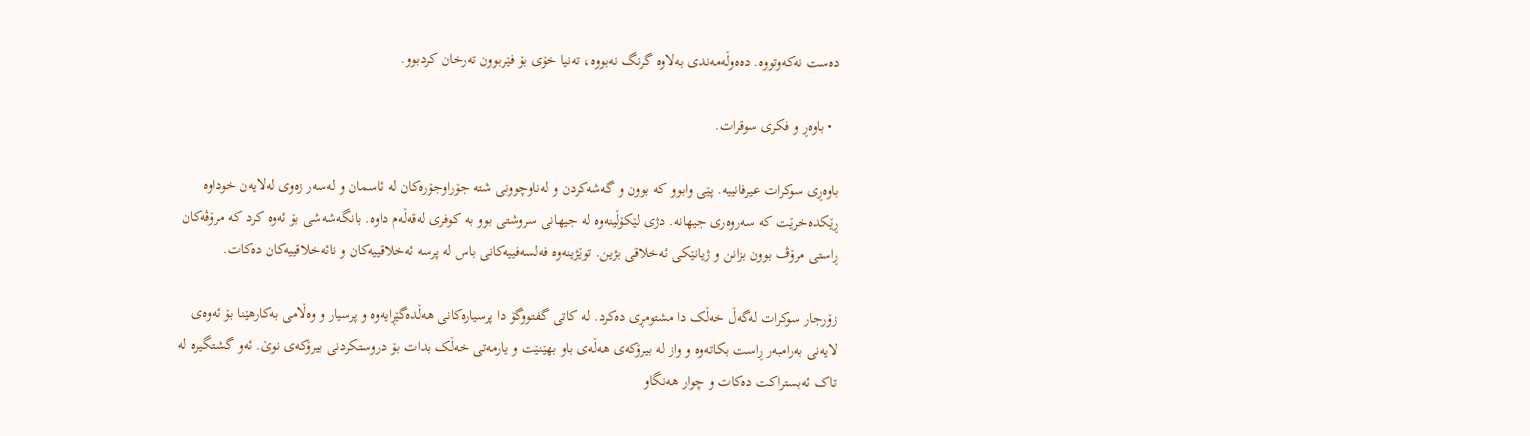دەست نەکەوتووە. دەەوڵەمەندی بەلاوە گرنگ نەبووە، تەنیا خۆی بۆ فێربوون تەرخان کردبوو.

  • باوەڕ و فکری سوقرات.

باوەڕی سوکرات عیرفانییە. پێی وابوو کە بوون و گەشەکردن و لەناوچوونی شتە جۆراوجۆرەکان لە ئاسمان و لەسەر زەوی لەلایەن خوداوە ڕێکدەخرێت کە سەروەری جیهانە. دژی لێکۆڵینەوە لە جیهانی سروشتی بوو بە کوفری لەقەڵەم داوە. بانگەشەشی بۆ ئەوە کرد کە مرۆڤەکان ڕاستی مرۆڤ بوون بزانن و ژیانێکی ئەخلاقی بژین. توێژینەوە فەلسەفییەکانی باس لە پرسە ئەخلاقییەکان و نائەخلاقییەکان دەکات.

زۆرجار سوکرات لەگەڵ خەڵک دا مشتومڕی دەکرد. لە کاتی گفتووگۆ دا پرسیارەکانی هەڵدەگێڕایەوە و پرسیار و وەڵامی بەکارهێنا بۆ ئەوەی لایەنی بەرامبەر ڕاست بکاتەوە و واز لە بیرۆکەی هەڵەی باو بهێنێت و یارمەتی خەڵک بدات بۆ دروستکردنی بیرۆکەی نوێ. ئەو گشتگیرە لە تاک ئەبستراکت دەکات و چوار هەنگاو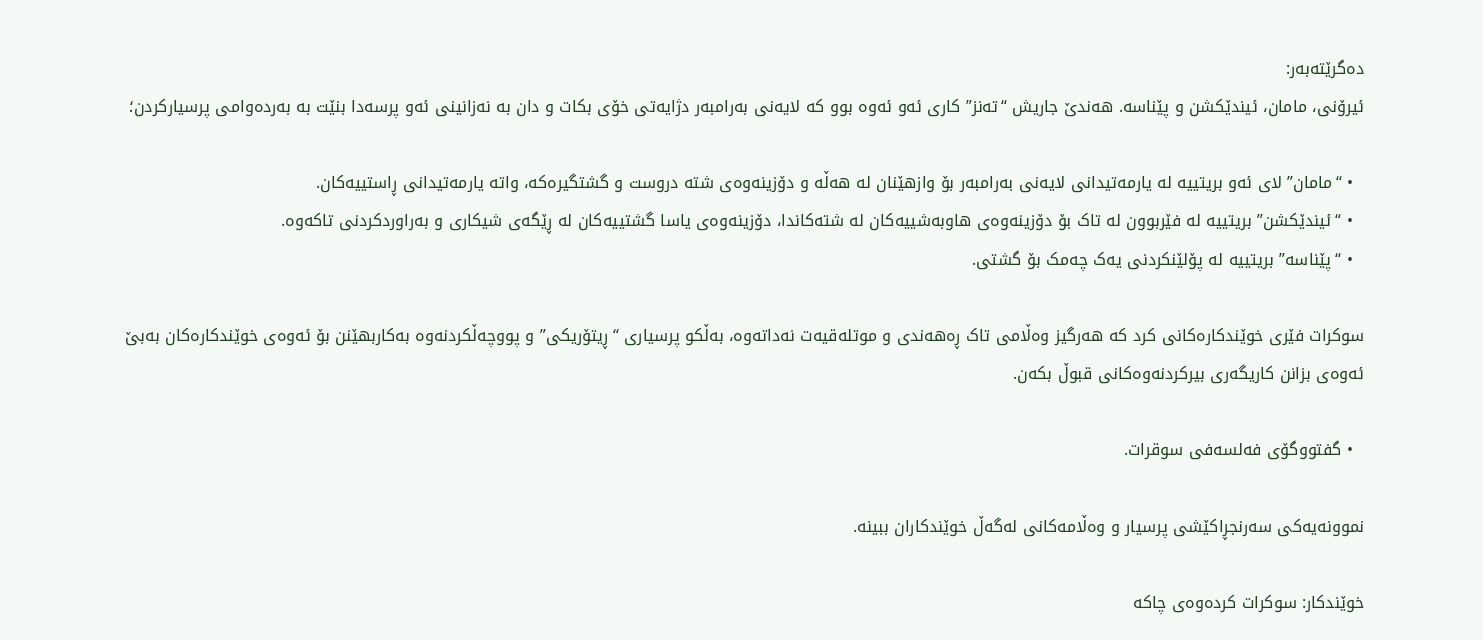دەگرێتەبەر:
ئیرۆنی، مامان، ئیندێکشن و پێناسە. هەندێ جاریش “تەنز” کاری ئەو ئەوە بوو کە لایەنی بەرامبەر دژایەتی خۆی بکات و دان بە نەزانینی ئەو پرسەدا بنێت بە بەردەوامی پرسیارکردن؛

  • “مامان” لای ئەو بریتییە لە یارمەتیدانی لایەنی بەرامبەر بۆ وازهێنان لە هەڵە و دۆزینەوەی شتە دروست و گشتگیرەکە، واتە یارمەتیدانی ڕاستییەکان.
  • “ئیندێکشن” بریتییە لە فێربوون لە تاک بۆ دۆزینەوەی هاوبەشییەکان لە شتەکاندا، دۆزینەوەی یاسا گشتییەکان لە ڕێگەی شیکاری و بەراوردکردنی تاکەوە.
  • “پێناسە” بریتییە لە پۆلێنکردنی یەک چەمک بۆ گشتی.

سوکرات فێری خوێندکارەکانی کرد کە هەرگیز وەڵامی تاک ڕەهەندی و موتلەقیەت نەداتەوە، بەڵکو پرسیاری “ڕیتۆریکی” و پووچەڵکردنەوە بەکاربهێنن بۆ ئەوەی خوێندکارەکان بەبێ ئەوەی بزانن کاریگەری بیرکردنەوەکانی قبوڵ بکەن.

  • گفتووگۆی فەلسەفی سوقرات.

نموونەیەکی سەرنجڕاکێشی پرسیار و وەڵامەکانی لەگەڵ خوێندکاران ببینە.

خوێندکار: سوکرات کردەوەی چاکە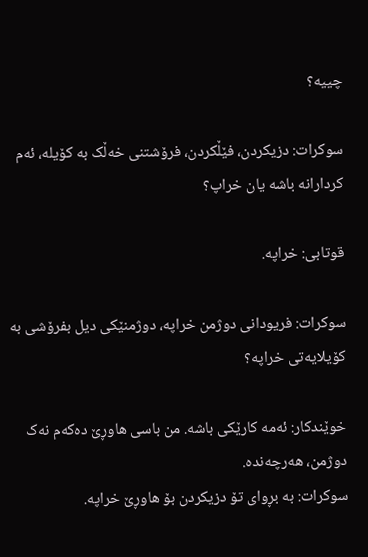چییە؟

سوکرات: دزیکردن، فێڵکردن، فرۆشتنی خەڵک بە کۆیلە، ئەم کردارانە باشە یان خراپ؟

قوتابی: خراپە.

سوکرات: فریودانی دوژمن خراپە، دوژمنێکی دیل بفرۆشی بە کۆیلایەتی خراپە؟

خوێندکار: ئەمە کارێکی باشە. من باسی هاوڕێ دەکەم نەک دوژمن، هەرچەندە.
سوکرات: بە بڕوای تۆ دزیکردن بۆ هاوڕێ خراپە.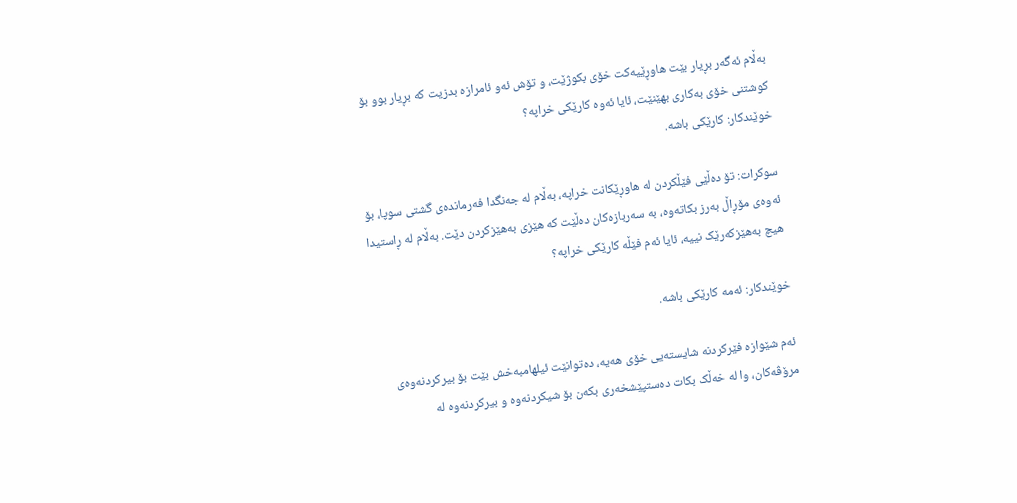بەڵام ئەگەر بڕیار بێت هاوڕێیەکت خۆی بکوژێت، و تۆش ئەو ئامرازە بدزیت کە بڕیار بوو بۆ کوشتنی خۆی بەکاری بهێنێت، ئایا ئەوە کارێکی خراپە؟
خوێندکار: کارێکی باشە.

سوکرات: تۆ دەڵێی فێڵکردن لە هاوڕێکانت خراپە، بەڵام لە جەنگدا فەرماندەی گشتی سوپا، بۆ ئەوەی مۆڕاڵ بەرز بکاتەوە، بە سەربازەکان دەڵێت کە هێزی بەهێزکردن دێت. بەڵام لە ڕاستیدا هیچ بەهێزکەرێک نییە، ئایا ئەم فێڵە کارێکی خراپە؟

خوێندکار: ئەمە کارێکی باشە.

ئەم شێوازە فێرکردنە شایستەیی خۆی هەیە، دەتوانێت ئیلهامبەخش بێت بۆ بیرکردنەوەی مرۆڤەکان، وا لە خەڵک بکات دەستپێشخەری بکەن بۆ شیکردنەوە و بیرکردنەوە لە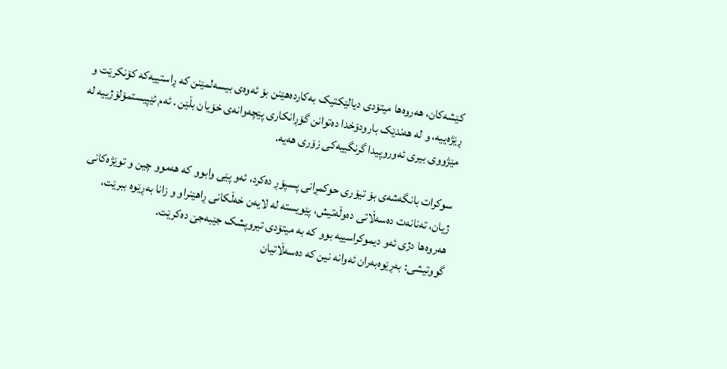کێشەکان، هەروەها میتۆدی دیالێکتیک بەکاردەهێنن بۆ ئەوەی بیسەلمێنن کە ڕاستییەکە کۆنکرێت و ڕێژەییە، و لە هەندێک بارودۆخدا دەتوانن گۆڕانکاری پێچەوانەی خۆیان بڵێن . ئەم ئێپیستمۆلۆژییە لە مێژووی بیری ئەوروپیدا گرنگییەکی زۆری هەیە.

سوکرات بانگەشەى بۆ تیۆرى حوکمڕانى پسپۆڕ دەکرد، ئەو پێی وابوو کە هەموو چین و توێژەکانى ژیان، تەنانەت دەسەڵاتى دەوڵەتیش، پێویستە لە لایەن خەڵکانى ڕاهێنراو و زانا بەڕێوە ببرێت، هەروەها دژى ئەو دیموکراسییە بوو کە بە میتۆدى تیروپشک جێبەجێ دەکرێت.
گووتیشی: بەڕێوەبەران ئەوانە نین كە دەسەڵاتیان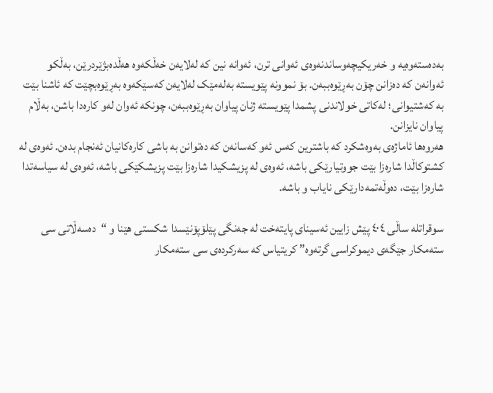بەدەستەوەیە و خەریکیچەوساندنەوەی ئەوانی ترن، ئەوانە نین كە لەلایەن خەڵكەوە هەڵدەبژێردرێن، بەڵكو ئەوانەن كە دەزانن چۆن بەڕێوەببەن. بۆ نموونە پێویستە بەلەمێک لەلایەن کەسێکەوە بەڕێوەبچێت کە ئاشنا بێت بە کەشتیوانی؛ لەکاتی خولاندنی پشمدا پێویستە ژنان پیاوان بەڕێوەببەن، چونکە ئەوان لەو کارەدا باشن، بەڵام پیاوان نایزانن.
هه‌روه‌ها ئاماژه‌ی به‌وه‌شكرد كه‌ باشترین كه‌س ئه‌و كه‌سانه‌ن كه‌ ده‌توانن به‌ باشی كاره‌كانیان ئه‌نجام بده‌ن. ئەوەی لە کشتوکاڵدا شارەزا بێت جووتیارێکی باشە، ئەوەی لە پزیشکیدا شارەزا بێت پزیشکێکی باشە، ئەوەی لە سیاسەتدا شارەزا بێت، دەوڵەتمەدارێکی نایاب و باشە.

سوقراتلە ساڵی ٤٠٤ پێش زایین ئەسینای پایتەخت لە جەنگی پێلۆپۆنێسدا شکستی هێنا و “دەسەڵاتی سی ستەمکار جێگەی دیموکراسی گرتەوە” کریتیاس کە سەرکردەی سی ستەمکار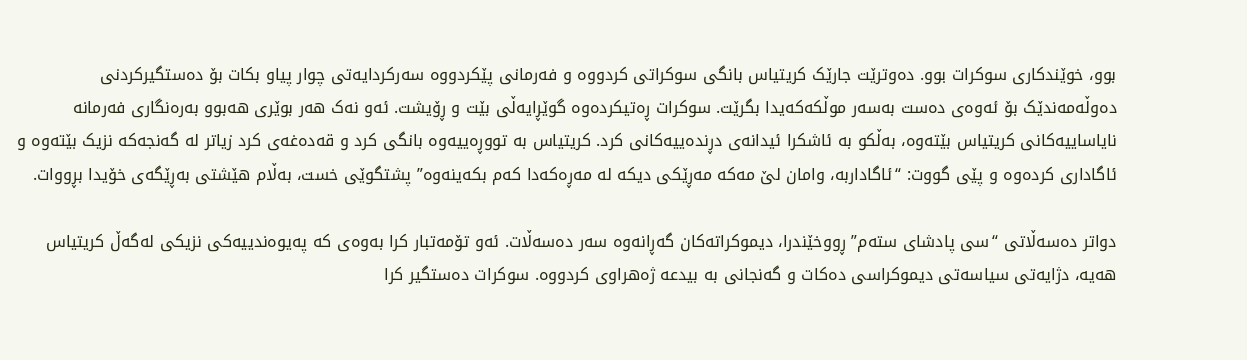بوو، خوێندکاری سوکرات بوو. دەوترێت جارێک کریتیاس بانگی سوکراتی کردووە و فەرمانی پێکردووە سەرکردایەتی چوار پیاو بکات بۆ دەستگیرکردنی دەوڵەمەندێک بۆ ئەوەی دەست بەسەر موڵکەکەیدا بگرێت. سوکرات ڕەتیکردەوە گوێڕایەڵی بێت و ڕۆیشت. ئەو نەک هەر بوێری هەبوو بەرەنگاری فەرمانە نایاساییەکانی کریتیاس بێتەوە، بەڵکو بە ئاشکرا ئیدانەی دڕندەییەکانی کرد. کریتیاس بە تووڕەییەوە بانگی کرد و قەدەغەی کرد زیاتر لە گەنجەکە نزیک بێتەوە و ئاگاداری کردەوە و پێی گووت: “ئاگاداربە، وامان لێ مەکە مەڕێکی دیکە لە مەڕەکەدا کەم بکەینەوە” پشتگوێی خست، بەڵام هێشتی بەڕێگەی خۆیدا بڕووات.

دواتر دەسەڵاتی “سی پادشای ستەم” ڕووخێندرا، دیموکراتەکان گەڕانەوە سەر دەسەڵات. ئەو تۆمەتبار کرا بەوەی کە پەیوەندییەکی نزیکی لەگەڵ کریتیاس هەیە، دژایەتی سیاسەتی دیموکراسی دەکات و گەنجانی بە بیدعە ژەهراوی کردووە. سوکرات دەستگیر کرا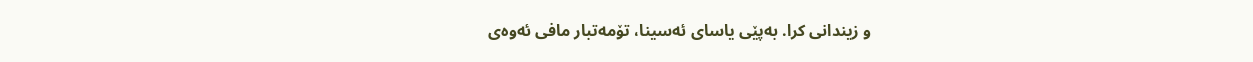و زیندانی کرا. بەپێی یاسای ئەسینا، تۆمەتبار مافی ئەوەی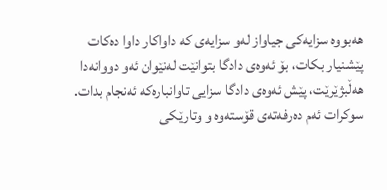هەبووە سزایەکی جیاواز لەو سزایەی کە داواکار داوا دەکات پێشنیار بکات، بۆ ئەوەی دادگا بتوانێت لەنێوان ئەو دووانەدا هەڵبژێرێت، پێش ئەوەی دادگا سزایی تاوانبارەکە ئەنجام بدات. سوکرات ئەم دەرفەتەی قۆستەوە و وتارێکی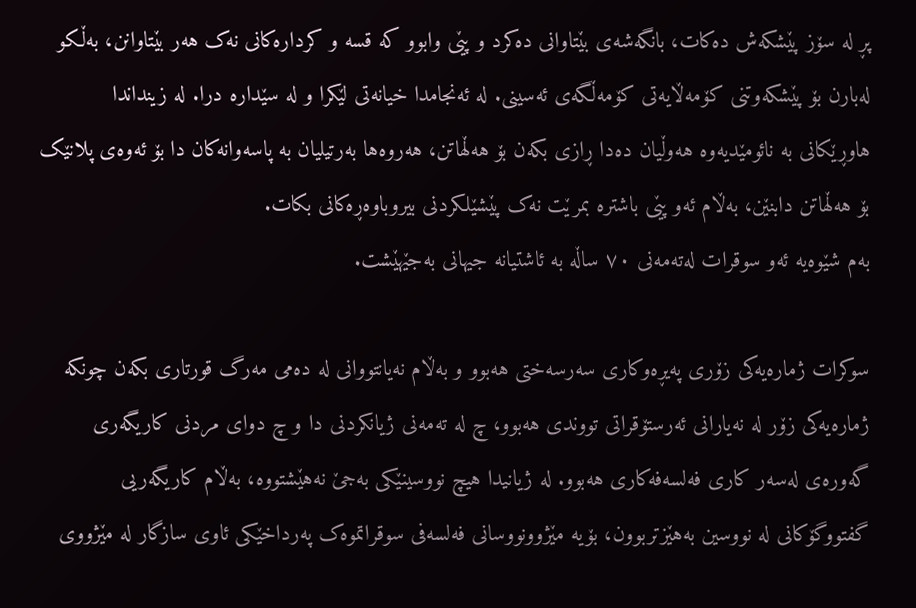پڕ لە سۆز پێشکەش دەکات، بانگەشەی بێتاوانی دەکرد و پێی وابوو کە قسە و کردارەکانی نەک هەر بێتاوانن، بەڵکو لەبارن بۆ پێشکەوتنی کۆمەڵایەتی کۆمەڵگەی ئەسینی. لە ئەنجامدا خیانەتی لێکرا و لە سێدارە درا. لە زینداندا هاوڕێکانی بە نائومێدیەوە هەوڵیان دەدا ڕازی بکەن بۆ هەڵهاتن، هەروەها بەرتیلیان بە پاسەوانەکان دا بۆ ئەوەی پلانێک بۆ هەڵهاتن دابنێن، بەڵام ئەو پێی باشترە بمرێت نەک پێشێلکردنی بیروباوەڕەکانی بکات.
بەم شێوەیە ئەو سوقرات لەتەمەنی ٧٠ ساڵە بە ئاشتیانە جیهانی بەجێهێشت.

سوکرات ژمارەیەکی زۆری پەیڕەوکاری سەرسەختی هەبوو و بەڵام نەیانتووانی لە دەمی مەرگ قورتاری بکەن چونکە ژمارەیەکی زۆر لە نەیارانی ئەرستۆقراتی تووندی هەبوو، چ لە تەمەنی ژیانکردنی دا و چ دوای مردنی کاریگەری گەورەی لەسەر کاری فەلسەفەکاری هەبوو. لە ژیانیدا هیچ نووسینێکی بەجێ نەهێشتووە، بەڵام کاریگەریی گفتووگۆکانی لە نووسین بەهێزتربوون، بۆیە مێژوونووسانی فەلسەفی سوقراتموەک پەرداخێکی ئاوی سازگار لە مێژووی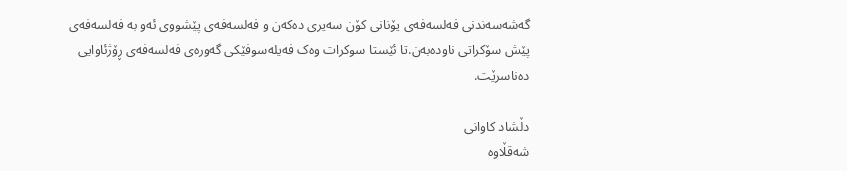گەشەسەندنی فەلسەفەی یۆنانی کۆن سەیری دەکەن و فەلسەفەی پێشووی ئەو بە فەلسەفەی پێش سۆکراتی ناودەبەن.تا ئێستا سوکرات وەک فەیلەسوفێکی گەورەی فەلسەفەی ڕۆژئاوایی دەناسرێت.

دڵشاد کاوانی
شەقڵاوە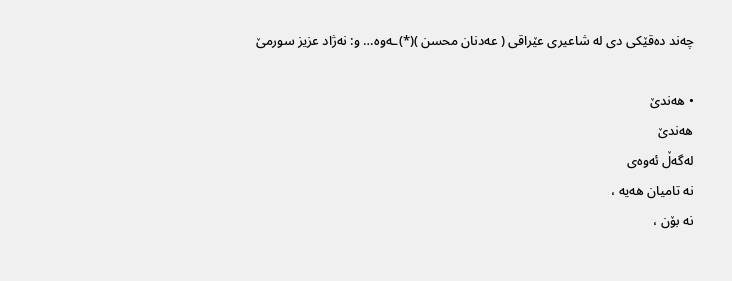چه‌ند ده‌قێكی دی له‌ شاعیری عێراقی ( عه‌دنان محسن )(*)ـه‌وه‌… و: نه‌ژاد عزیز سورمێ

• هه‌ندێ
هه‌ندێ
له‌گه‌ڵ ئه‌وه‌ی
نه‌ تامیان هه‌یه‌ ،
نه‌ بۆن ،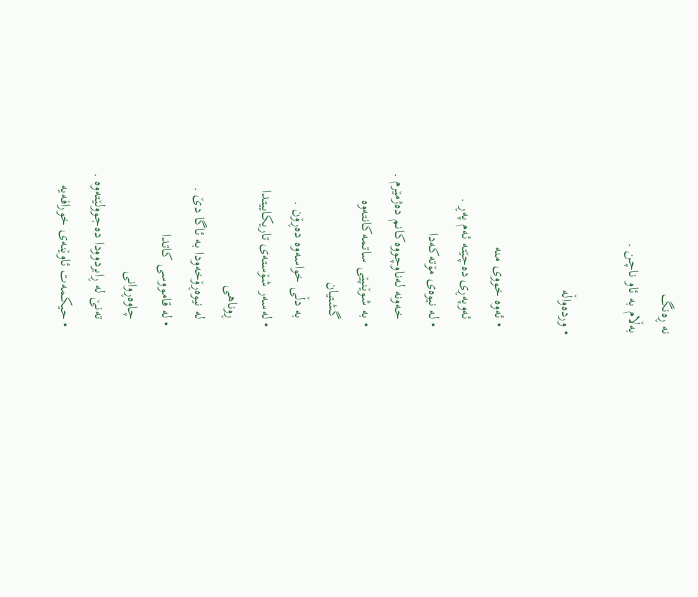نه‌ ڕه‌نگ
به‌ڵام به‌ ئاو ناچن .

• ورده‌واڵه‌

  • ئه‌وه‌ خووی منه‌
    ئه‌وپه‌ڕی ده‌چێته‌ ئه‌م په‌ڕ .
  • له‌ نیوه‌ی مۆته‌كه‌دا
    خه‌ونه‌ له‌ناوچووه‌كانم ده‌ژمێرم .
  • به‌ شوێنپێی ساتمه‌كانته‌وه‌
    گشتیان
    به‌ دڵی خواسه‌وه‌ ده‌ڕۆن .
  • له‌سه‌ر شۆسته‌ی تاریكاییتدا
    ڕوناهی
    له‌ نیوه‌‌ڕۆخه‌ودا به ئاگا دێ .
  • له‌ قامووسی كاتدا
    چاوه‌ڕوانی
    ته‌نێ له‌ ڕابردوودا ده‌جوولێته‌وه‌ .
  • حیكمه‌ت ئاوێنه‌ی خورافه‌یه‌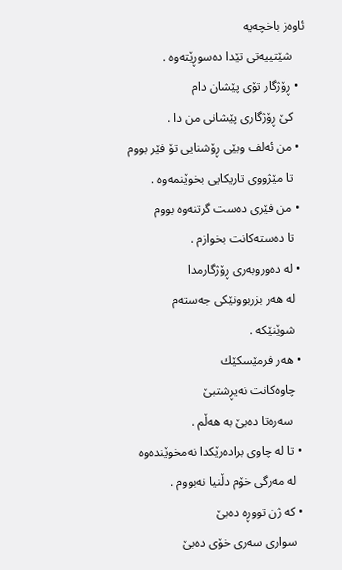ئاوه‌ز باخچه‌یه‌
    شێتییه‌تی تێدا ده‌سوڕێته‌وه‌ .
  • ڕۆژگار تۆی پێشان دام
    كێ ڕۆژگاری پێشانی من دا .
  • من ئه‌لف وبێی ڕۆشنایی تۆ فێر بووم
    تا مێژووی تاریكایی بخوێنمه‌وه‌ .
  • من فێری ده‌ست گرتنه‌وه‌ بووم
    تا ده‌سته‌كانت بخوازم .
  • له‌ ده‌وروبه‌ری ڕۆژگارمدا
    له‌ هه‌ر بزربوونێكی جه‌سته‌م
    شوێنێكه‌ .
  • هه‌ر فرمێسكێك
    چاوه‌كانت نه‌یڕشتبێ
     سه‌ره‌تا ده‌بێ به‌ هه‌ڵم .
  • تا له‌ چاوی براده‌رێكدا نه‌مخوێنده‌وه‌
    له‌ مه‌رگی خۆم دڵنیا نه‌بووم .
  • كه‌ ژن تووڕه‌ ده‌بێ
    سواری سه‌ری خۆی ده‌بێ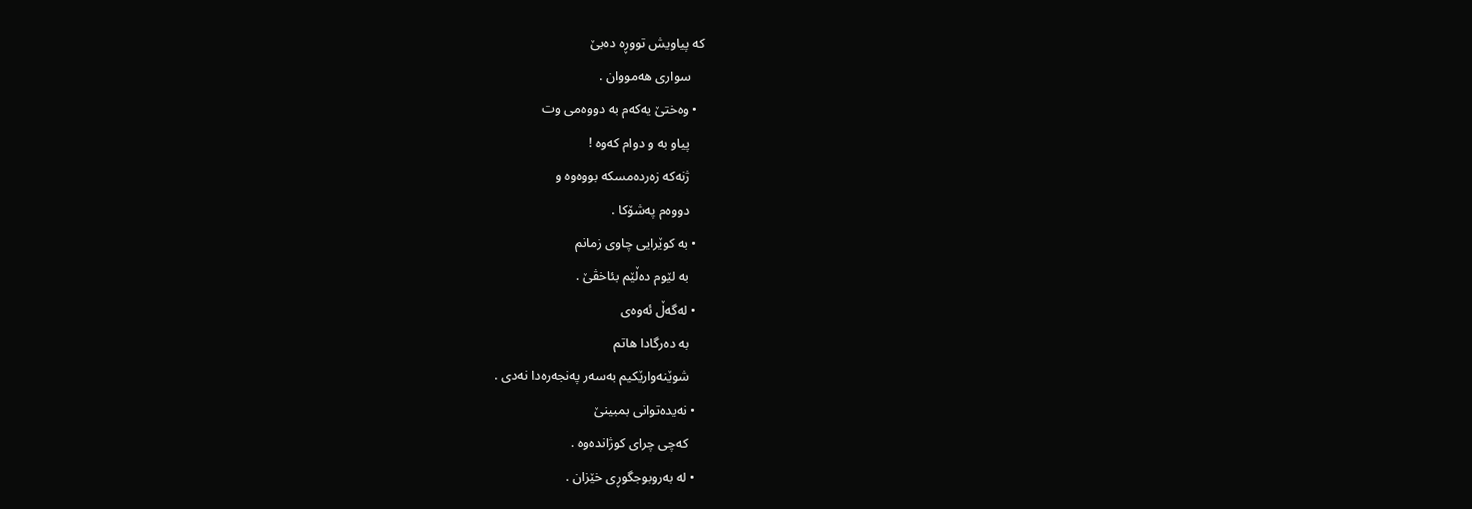كه‌ پیاویش تووڕه‌ ده‌بێ
    سواری هه‌مووان .
  • وه‌ختێ‌ یه‌كه‌م به‌ دووه‌می وت
    پیاو به‌ و دوام كه‌وه‌ !
    ژنه‌كه‌ زه‌رده‌مسكه‌ بووه‌وه‌ و
    دووه‌م په‌شۆكا .
  • به‌ كوێرایی چاوی زمانم
    به‌ لێوم ده‌ڵێم بئاخڤێ .
  • له‌گه‌ڵ ئه‌وه‌ی
    به‌ ده‌رگادا هاتم
    شوێنه‌وارێكیم به‌سه‌ر په‌نجه‌ره‌دا نه‌دی .
  • نه‌یده‌توانی بمبینێ
    كه‌چی چرای كوژانده‌وه‌ .
  • له‌ به‌روبوجگوڕی خێزان .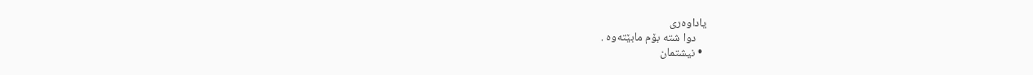یاداوه‌ری
    دوا شته‌ بۆم مابێته‌وه‌ .
  • نیشتمان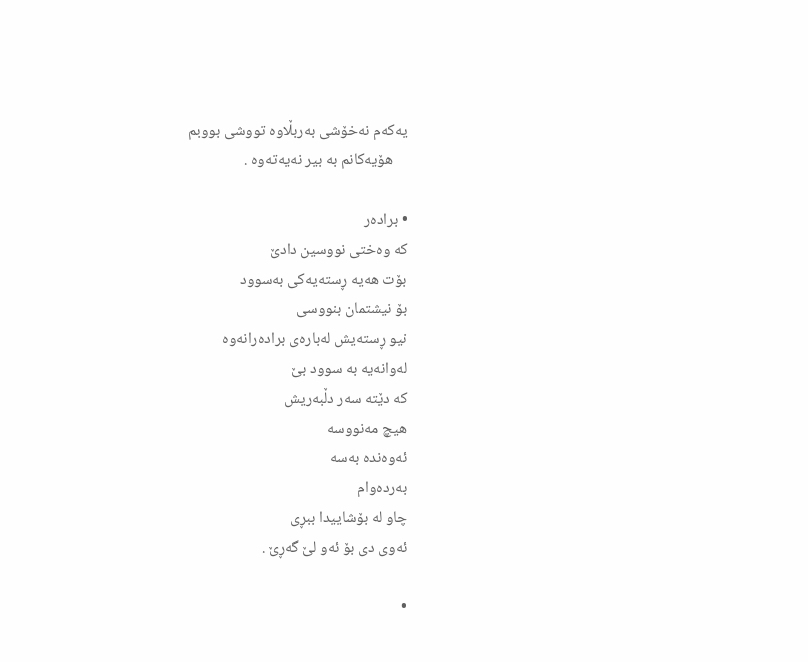یه‌كه‌م نه‌خۆشی به‌ربڵاوه‌ تووشی بووبم
    هۆیه‌كانم به‌ بیر نه‌یه‌ته‌وه‌ .

• براده‌ر
كه‌ وه‌ختی نووسین دادێ
بۆت هه‌یه‌ ڕسته‌یه‌كی به‌سوود
بۆ نیشتمان بنووسی
نیو ڕسته‌یش له‌باره‌ی براده‌رانه‌وه‌
له‌وانه‌یه‌ به‌ سوود بێ
كه‌ دێته‌ سه‌ر دڵبه‌ریش
هیچ مه‌نووسه‌
ئه‌وه‌نده‌ به‌سه‌
به‌رده‌وام
چاو له‌ بۆشاییدا ببڕی
ئه‌وی دی بۆ ئه‌و لێ گه‌ڕێ .

•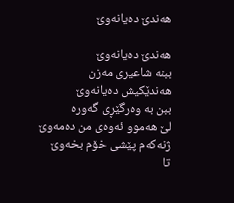هه‌ندێ ده‌یانه‌وێ

هه‌ندێ ده‌یانه‌وێ
ببنه‌ شاعیری مه‌زن
هه‌ندێكیش ده‌یانه‌وێ
ببن به‌ وه‌رگێڕی گه‌وره‌
لێ هه‌موو ئه‌وه‌ی من ده‌مه‌وێ
ژنه‌كه‌م پێشی خۆم بخه‌وێ
تا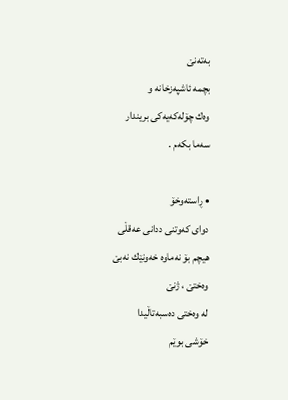به‌ته‌نێ
بچمه‌ ئاشپه‌زخانه‌ و
وه‌ك چۆله‌كه‌یه‌كی بریندار
سه‌ما بكه‌م .

• ڕاسته‌وخۆ
دوای كه‌وتنی ددانی عه‌قڵی
هیچم بۆ نه‌ماوه‌ خه‌ونێك نه‌بێ
وه‌ختێ ، ژنێ
له‌ وه‌ختی ده‌سبه‌تاڵیدا
خۆشی بوێم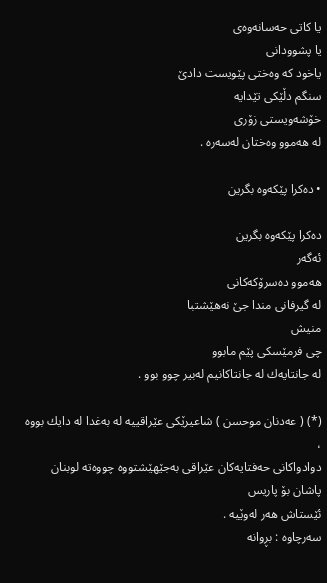یا‌ كاتی حه‌سانه‌وه‌ی
یا پشوودانی
یاخود كه‌ وه‌ختی پێویست دادێ
سنگم دڵێكی‌ تێدایه‌
خۆشه‌ویستی زۆری
له‌ هه‌موو وه‌ختان له‌سه‌ره‌ .

• ده‌كرا پێكه‌وه‌ بگرین

ده‌كرا پێكه‌وه‌ بگرین
ئه‌گه‌ر
هه‌موو ده‌سرۆكه‌كانی
له‌ گیرفانی مندا جێ نه‌هێشتبا
منیش
چی فرمێسكی پێم مابوو
له‌ جانتایه‌ك له‌ جانتاكانیم له‌بیر چوو بوو .

(*) ( عه‌دنان موحسن ) شاعیرێكی عێراقییه‌ له‌ به‌غدا له‌ دایك بووه‌ ،
دوادواكانی حه‌فتایه‌كان عێراقی به‌جێهێشتووه چووه‌ته‌ لوبنان ‌ پاشان بۆ پاریس
ئێستاش هه‌ر له‌وێیه‌ .
سه‌رچاوه‌ : بڕوانه‌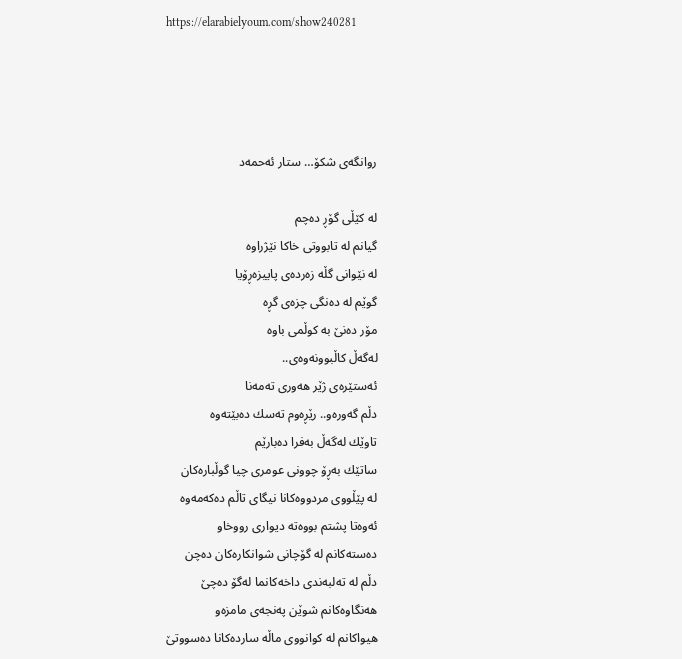https://elarabielyoum.com/show240281




روانگه‌ی شكۆ… ستار ئه‌حمه‌د

له‌ كێڵی گۆڕ ده‌چم
گیانم له‌ تابووتی خاكا نێژراوه‌
له‌ نێوانی گڵه‌ زه‌رده‌ی پاییزه‌ڕۆیا
گوێم له‌ ده‌نگی چزه‌ی گڕه‌
مۆر ده‌نێ به‌ كوڵمی باوه‌
له‌گه‌ڵ كاڵبوونه‌وه‌ی..
ئه‌ستێره‌ی ژێر هه‌وری ته‌مه‌نا
دڵم گه‌وره‌و.. رێڕه‌وم ته‌سك ده‌بێته‌وه‌
تاوێك له‌گه‌ڵ به‌فرا ده‌بارێم
ساتێك به‌ڕۆ چوونی عومری چیا گوڵباره‌كان
له‌ پێڵووی مردووه‌كانا نیگای تاڵم ده‌كه‌مه‌وه‌
ئه‌وه‌تا پشتم بووه‌ته‌ دیواری رووخاو
ده‌سته‌كانم له‌ گۆچانی شوانكاره‌كان ده‌چن
دڵم له‌ ته‌لبه‌ندی داخه‌كانما له‌گۆ ده‌چێ
هه‌نگاوه‌كانم شوێن په‌نجه‌ی مامزه‌و
هیواكانم له‌ كوانووی ماڵه‌ سارده‌كانا ده‌سووتێ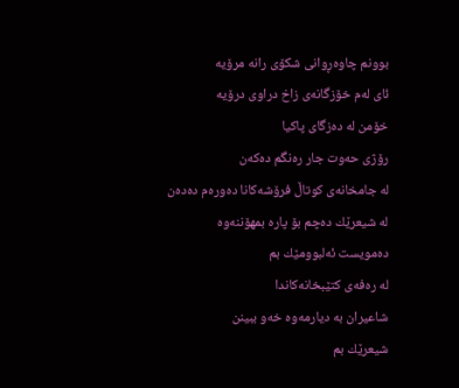بوونم چاوه‌ڕوانی شكۆی رانه‌ مرۆیه‌
ئای له‌م خۆزگانه‌ی زاخ دراوی درۆیه‌
خۆمن له‌ ده‌زگای پاكیا
رۆژی حه‌وت جار ره‌نگم ده‌كه‌ن
له‌ جامخانه‌ی كوتاڵ فرۆشه‌كانا ده‌وره‌م ده‌ده‌ن
له‌ شیعرێك ده‌چم بۆ پاره‌ بمهۆننه‌وه‌
ده‌مویست ئه‌لبوومێك بم
له‌ ره‌فه‌ی كتێبخانه‌كاندا
شاعیران به‌ دیارمه‌وه‌ خه‌و ببینن
شیعرێك بم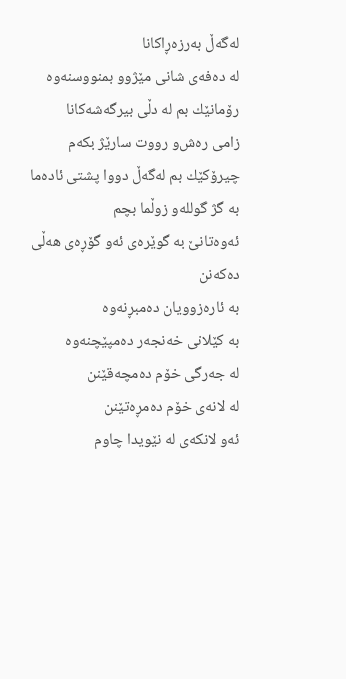له‌گه‌ڵ به‌رزه‌ڕاكانا
له‌ ده‌فه‌ی شانی مێژوو بمنووسنه‌وه‌
رۆمانێك بم له‌ دڵی بیرگه‌شه‌كانا
زامی ره‌ش‌و رووت سارێژ بكه‌م
چیرۆكێك بم له‌گه‌ڵ دووا پشتی ئاده‌ما
به‌ گژ گولله‌و زوڵما بچم
ئه‌وه‌تانێ به‌ گوێره‌ی ئه‌و گۆڕه‌ی هه‌ڵی ده‌كه‌نن
به‌ ئاره‌زوویان ده‌مبڕنه‌وه‌
به‌ كێلانی خه‌نجه‌ر ده‌مپێچنه‌وه‌
له‌ جه‌رگی خۆم ده‌مچه‌قێنن
له‌ لانه‌ی خۆم ده‌مڕه‌تێنن
ئه‌و لانكه‌ی له‌ نێویدا چاوم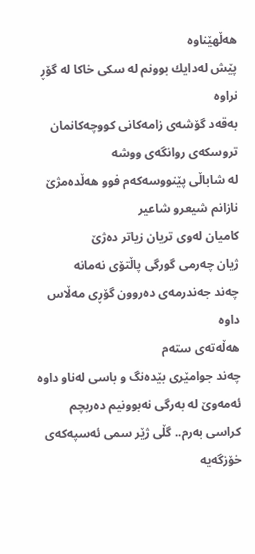هه‌ڵهێناوه‌
پێش له‌دایك بوونم له‌ سكی خاكا له‌ گۆڕ نراوه‌
به‌قه‌د گۆشه‌ی زامه‌كانی كووچه‌كانمان
تروسكه‌ی روانگه‌ی ووشه‌
له‌ شاباڵی پێنووسه‌كه‌م فوو هه‌ڵده‌مژێ
نازانم شیعرو شاعیر
كامیان له‌وی تریان زیاتر ده‌ژێ
ژیان چه‌رمی گورگی پاڵتۆی نه‌مانه‌
چه‌ند جه‌ندرمه‌ی ده‌روون گۆڕی مه‌ڵاس داوه‌
هه‌ڵه‌ته‌ی سته‌م
چه‌ند جوامێری بێده‌نگ و باسی له‌ناو داوه‌
ئه‌مه‌وێ له‌ به‌رگی نه‌بوونیم ده‌ربچم
كراسی به‌رم.. گڵی ژێر سمی ئه‌سپه‌كه‌ی خۆزگه‌یه‌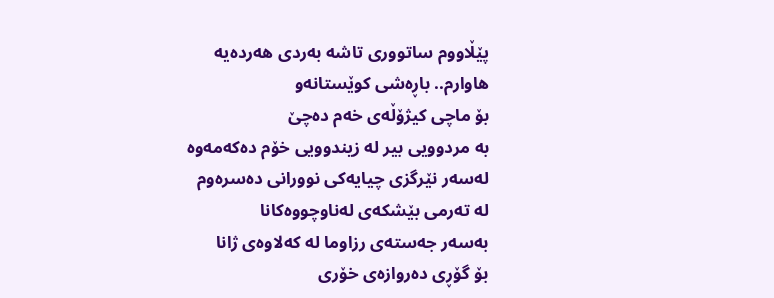پێڵاووم ساتووری تاشه‌ به‌ردی هه‌رده‌یه‌
هاوارم.. باڕه‌شی كوێستانه‌و
بۆ ماچی كیژۆڵه‌ی خه‌م ده‌چێ
به‌ مردوویی بیر له‌ زیندوویی خۆم ده‌كه‌مه‌وه‌
له‌سه‌ر نێرگزی چیایه‌كی نوورانی ده‌سره‌وم
له‌ ته‌رمی بێشكه‌ی له‌ناوچووه‌كانا
به‌سه‌ر جه‌سته‌ی رزاوما له‌ كه‌لاوه‌ی ژانا
بۆ گۆڕی ده‌روازه‌ی خۆری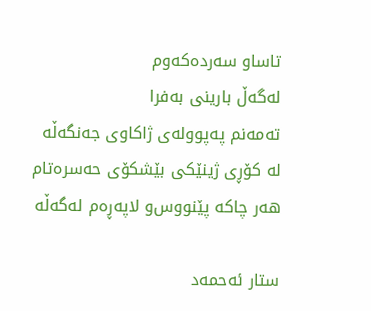تاساو سه‌رده‌كه‌وم
له‌گه‌ڵ بارینی به‌فرا
ته‌مه‌نم په‌پووله‌ی ژاكاوی جه‌نگه‌ڵه‌
له‌ كۆڕی ژینێكی بێشكۆی حه‌سره‌تام
هه‌ر چاكه‌ پێنووس‌و لاپه‌ڕه‌م له‌گه‌ڵه‌

ستار ئه‌حمه‌د